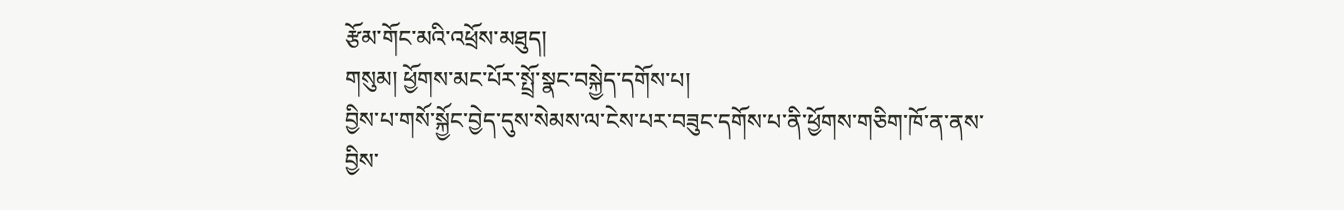རྩོམ་གོང་མའི་འཕྲོས་མཐུད།
གསུམ། ཕྱོགས་མང་པོར་སྤྲོ་སྣང་བསྐྱེད་དགོས་པ།
བྱིས་པ་གསོ་སྐྱོང་བྱེད་དུས་སེམས་ལ་ངེས་པར་བཟུང་དགོས་པ་ནི་ཕྱོགས་གཅིག་ཁོ་ན་ནས་བྱིས་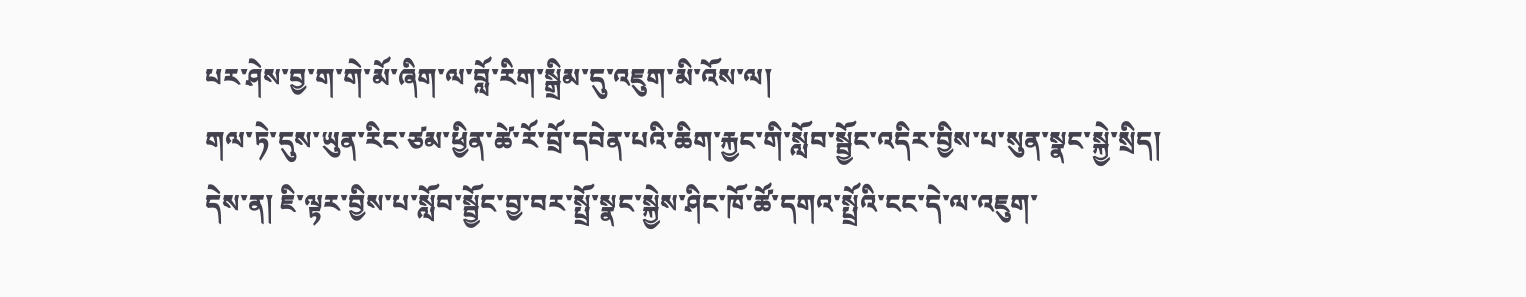པར་ཤེས་བྱ་ག་གེ་མོ་ཞིག་ལ་བློ་རིག་སྒྲིམ་དུ་འཇུག་མི་འོས་ལ།
གལ་ཏེ་དུས་ཡུན་རིང་ཙམ་ཕྱིན་ཚེ་རོ་བྲོ་དབེན་པའི་ཆིག་རྐྱང་གི་སློབ་སྦྱོང་འདིར་བྱིས་པ་སུན་སྣང་སྐྱེ་སྲིད།
དེས་ན། ཇི་ལྟར་བྱིས་པ་སློབ་སྦྱོང་བྱ་བར་སྤྲོ་སྣང་སྐྱེས་ཤིང་ཁོ་ཚོ་དགའ་སྤྲོའི་ངང་དེ་ལ་འཇུག་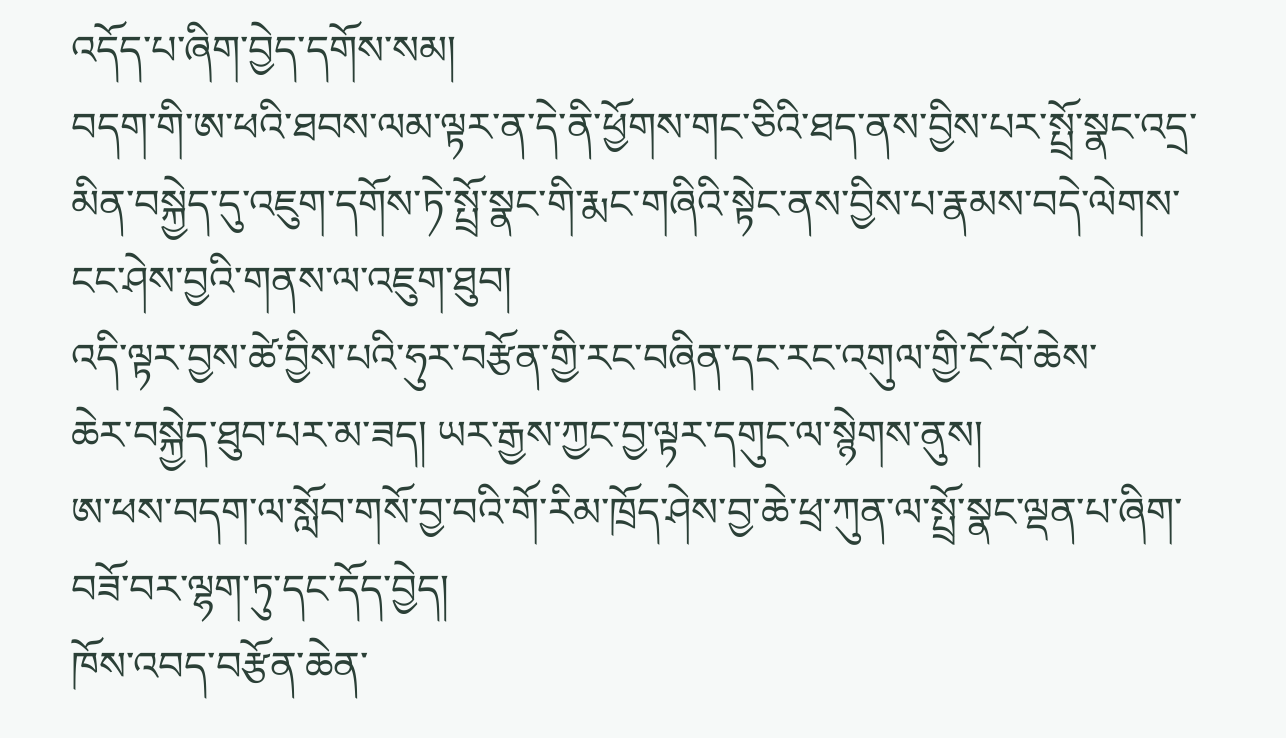འདོད་པ་ཞིག་བྱེད་དགོས་སམ།
བདག་གི་ཨ་ཕའི་ཐབས་ལམ་ལྟར་ན་དེ་ནི་ཕྱོགས་གང་ཅིའི་ཐད་ནས་བྱིས་པར་སྤྲོ་སྣང་འདྲ་མིན་བསྐྱེད་དུ་འཇུག་དགོས་ཏེ་སྤྲོ་སྣང་གི་རྨང་གཞིའི་སྟེང་ནས་བྱིས་པ་རྣམས་བདེ་ལེགས་ངང་ཤེས་བྱའི་གནས་ལ་འཇུག་ཐུབ།
འདི་ལྟར་བྱས་ཚེ་བྱིས་པའི་ཧུར་བརྩོན་གྱི་རང་བཞིན་དང་རང་འགུལ་གྱི་ངོ་བོ་ཆེས་
ཆེར་བསྐྱེད་ཐུབ་པར་མ་ཟད། ཡར་རྒྱས་ཀྱང་བྱ་ལྟར་དགུང་ལ་སྙེགས་ནུས།
ཨ་ཕས་བདག་ལ་སློབ་གསོ་བྱ་བའི་གོ་རིམ་ཁྲོད་ཤེས་བྱ་ཆེ་ཕྲ་ཀུན་ལ་སྤྲོ་སྣང་ལྡན་པ་ཞིག་བཟོ་བར་ལྷག་ཏུ་དང་དོད་བྱེད།
ཁོས་འབད་བརྩོན་ཆེན་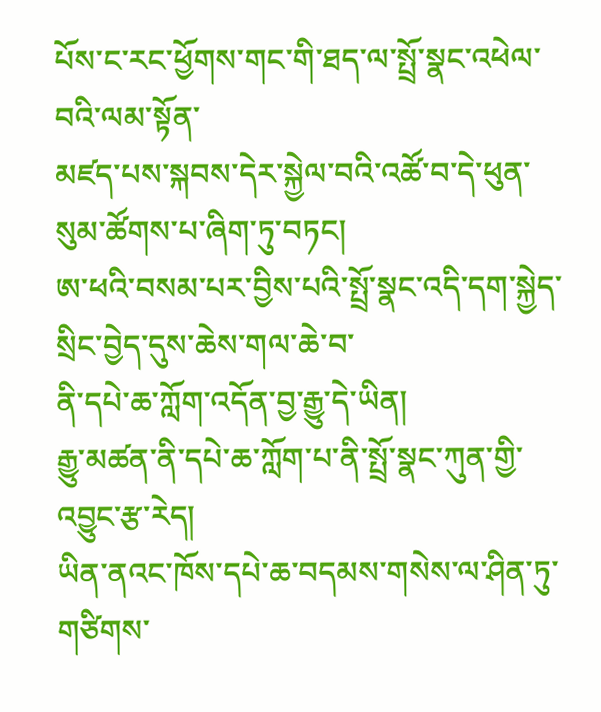པོས་ང་རང་ཕྱོགས་གང་གི་ཐད་ལ་སྤྲོ་སྣང་འཕེལ་བའི་ལམ་སྟོན་
མཛད་པས་སྐབས་དེར་སྐྱེལ་བའི་འཚོ་བ་དེ་ཕུན་སུམ་ཚོགས་པ་ཞིག་ཏུ་བཏང།
ཨ་ཕའི་བསམ་པར་བྱིས་པའི་སྤྲོ་སྣང་འདི་དག་སྐྱེད་སྲིང་བྱེད་དུས་ཆེས་གལ་ཆེ་བ་
ནི་དཔེ་ཆ་ཀློག་འདོན་བྱ་རྒྱུ་དེ་ཡིན།
རྒྱུ་མཚན་ནི་དཔེ་ཆ་ཀློག་པ་ནི་སྤྲོ་སྣང་ཀུན་གྱི་འབྱུང་རྩ་རེད།
ཡིན་ནའང་ཁོས་དཔེ་ཆ་བདམས་གསེས་ལ་ཤིན་ཏུ་གཙིགས་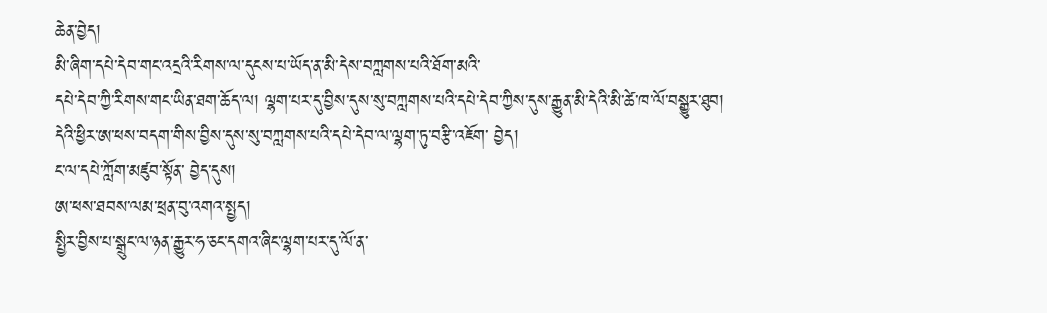ཆེན་བྱེད།
མི་ཞིག་དཔེ་དེབ་གང་འདྲའི་རིགས་ལ་དུངས་པ་ཡོད་ན་མི་དེས་བཀླགས་པའི་ཐོག་མའི་
དཔེ་དེབ་ཀྱི་རིགས་གང་ཡིན་ཐག་ཆོད་ལ། ལྷག་པར་དུ་བྱིས་དུས་སུ་བཀླགས་པའི་དཔེ་དེབ་ཀྱིས་དུས་རྒྱུན་མི་དེའི་མི་ཚེ་ཁ་ལོ་བསྒྱུར་ཐུབ།
དེའི་ཕྱིར་ཨ་ཕས་བདག་གིས་བྱིས་དུས་སུ་བཀླགས་པའི་དཔེ་དེབ་ལ་ལྷག་ཏུ་བརྩི་འཇོག་ བྱེད།
ང་ལ་དཔེ་ཀློག་མཛུབ་སྟོན་ བྱེད་དུས།
ཨ་ཕས་ཐབས་ལམ་ཕྲན་བུ་འགའ་སྤྱད།
སྤྱིར་བྱིས་པ་སྒྲུང་ལ་ཉན་རྒྱུར་ཧ་ཅང་དགའ་ཞིང་ལྷག་པར་དུ་ལོ་ན་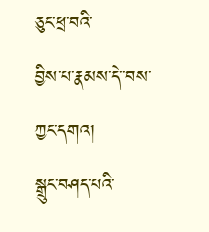ཅུང་ཕྲ་བའི་
བྱིས་པ་རྣམས་དེ་་བས་ཀྱང་དགའ།
སྒྲུང་བཤད་པའི་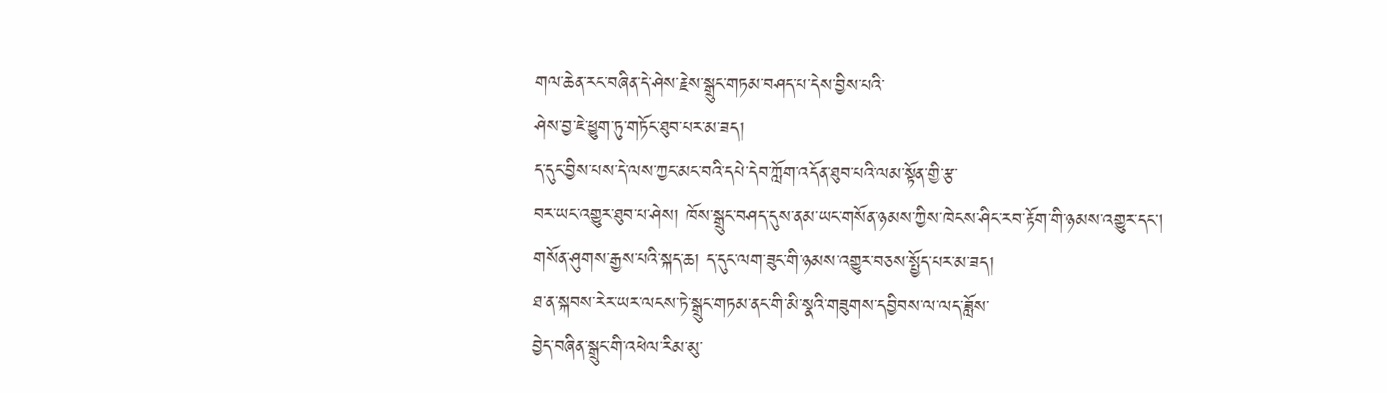གལ་ཆེན་རང་བཞིན་དེ་ཤེས་རྗེས་སྒྲུང་གཏམ་བཤད་པ་དེས་བྱིས་པའི་
ཤེས་བྱ་ཇེ་ཕྱུག་ཏུ་གཏོང་ཐུབ་པར་མ་ཟད།
ད་དུང་བྱིས་པས་དེ་ལས་ཀྱང་མང་བའི་དཔེ་དེབ་ཀློག་འདོན་ཐུབ་པའི་ལམ་སྟོན་གྱི་རྩ་
བར་ཡང་འགྱུར་ཐུབ་པ་ཤེས། ཁོས་སྒྲུང་བཤད་དུས་ནམ་ཡང་གསོན་ཉམས་ཀྱིས་ཁེངས་ཤིང་རབ་རྟོག་གི་ཉམས་འགྱུར་དང།
གསོན་ཤུགས་རྒྱས་པའི་སྐད་ཆ། ད་དུང་ལག་ཟུང་གི་ཉམས་འགྱུར་བཅས་སྤྱོད་པར་མ་ཟད།
ཐ་ན་སྐབས་རེར་ཡར་ལངས་ཏེ་སྒྲུང་གཏམ་ནང་གི་མི་སྣའི་གཟུགས་དབྱིབས་ལ་ལད་ཟློས་
བྱེད་བཞིན་སྒྲུང་གི་འཕེལ་རིམ་མུ་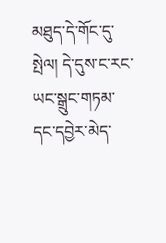མཐུད་དེ་གོང་དུ་སྤེལ། དེ་དུས་ང་རང་ཡང་སྒྲུང་གཏམ་དང་དབྱེར་མེད་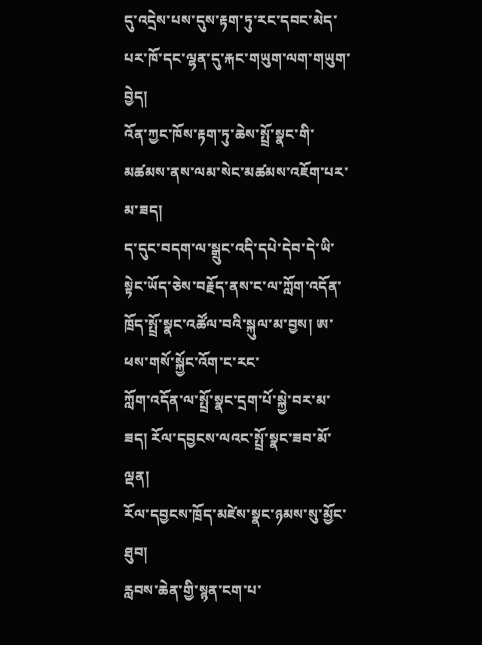དུ་འདྲེས་པས་དུས་རྟག་ཏུ་རང་དབང་མེད་
པར་ཁོ་དང་ལྷན་དུ་རྐང་གཡུག་ལག་གཡུག་བྱེད།
འོན་ཀྱང་ཁོས་རྟག་ཏུ་ཆེས་སྤྲོ་སྣང་གི་མཚམས་ནས་ལམ་སེང་མཚམས་འཇོག་པར་མ་ཟད།
ད་དུང་བདག་ལ་སྒྲུང་འདི་དཔེ་དེབ་དེ་ཡི་སྟེང་ཡོད་ཅེས་བརྗོད་ནས་ང་ལ་ཀློག་འདོན་ ཁྲོད་སྤྲོ་སྣང་འཚོལ་བའི་སྐུལ་མ་བྱས། ཨ་ཕས་གསོ་སྐྱོང་འོག་ང་རང་
ཀློག་འདོན་ལ་སྤྲོ་སྣང་དྲག་པོ་སྐྱེ་བར་མ་ཟད། རོལ་དབྱངས་ལའང་སྤྲོ་སྣང་ཟབ་མོ་ལྡན།
རོལ་དབྱངས་ཁྲོད་མཛེས་སྣང་ཉམས་སུ་མྱོང་ཐུབ།
རླབས་ཆེན་གྱི་སྙན་ངག་པ་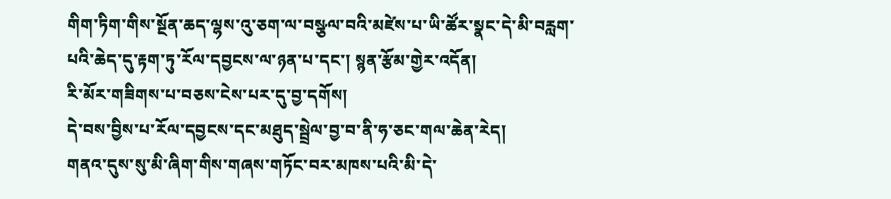གིག་ཏིག་གིས་སྔོན་ཆད་ལྷས་འུ་ཅག་ལ་བསྩལ་བའི་མཛེས་པ་ཡི་ཚོར་སྣང་དེ་མི་བརླག་
པའི་ཆེད་དུ་རྟག་ཏུ་རོལ་དབྱངས་ལ་ཉན་པ་དང་། སྙན་རྩོམ་གྱེར་འདོན།
རི་མོར་གཟིགས་པ་བཅས་ངེས་པར་དུ་བྱ་དགོས།
དེ་བས་བྱིས་པ་རོལ་དབྱངས་དང་མཐུད་སྦྲེལ་བྱ་བ་ནི་ཧ་ཅང་གལ་ཆེན་རེད།
གནའ་དུས་སུ་མི་ཞིག་གིས་གཞས་གཏོང་བར་མཁས་པའི་མི་དེ་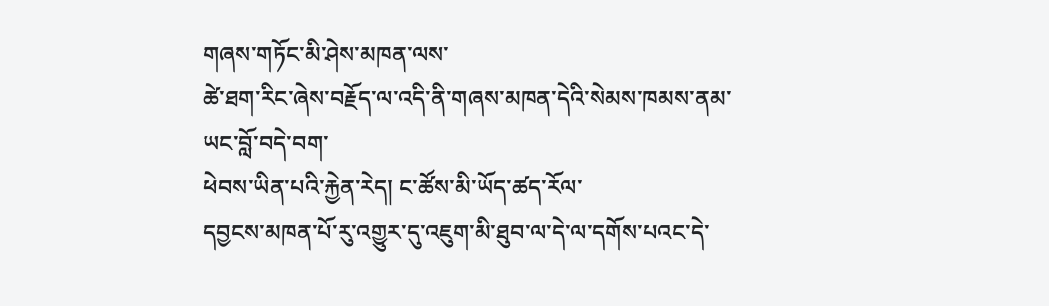གཞས་གཏོང་མི་ཤེས་མཁན་ལས་
ཚེ་ཐག་རིང་ཞེས་བརྗོད་ལ་འདི་ནི་གཞས་མཁན་དེའི་སེམས་ཁམས་ནམ་ཡང་བློ་བདེ་བག་
ཕེབས་ཡིན་པའི་རྐྱེན་རེད། ང་ཚོས་མི་ཡོད་ཚད་རོལ་
དབྱངས་མཁན་པོ་རུ་འགྱུར་དུ་འཇུག་མི་ཐུབ་ལ་དེ་ལ་དགོས་པའང་དེ་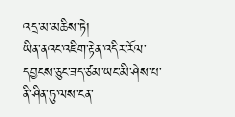འདྲ་མ་མཆིས་ཏེ།
ཡིན་ནའང་འཇིག་རྟེན་འདིར་རོལ་དབྱངས་ཅུང་ཟད་ཙམ་ཡང་མི་ཤེས་པ་ནི་ཤིན་ཏུ་ལས་ངན་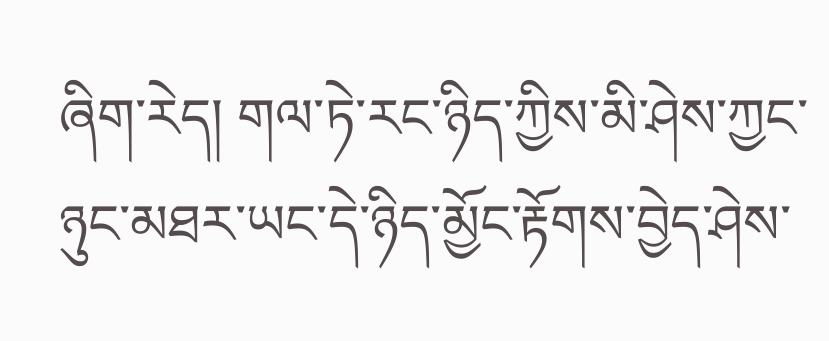ཞིག་རེད། གལ་ཏེ་རང་ཉིད་ཀྱིས་མི་ཤེས་ཀྱང་ཉུང་མཐར་ཡང་དེ་ཉིད་མྱོང་རྟོགས་བྱེད་ཤེས་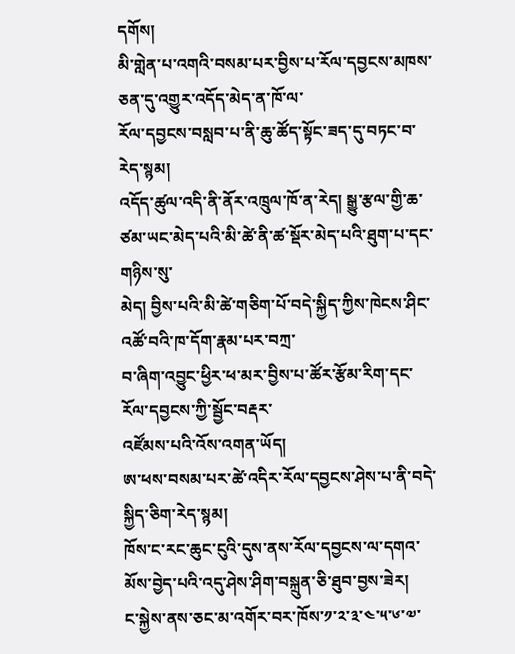དགོས།
མི་གླེན་པ་འགའི་བསམ་པར་བྱིས་པ་རོལ་དབྱངས་མཁས་ཅན་དུ་འགྱུར་འདོད་མེད་ན་ཁོ་ལ་
རོལ་དབྱངས་བསླབ་པ་ནི་ཆུ་ཚོད་སྟོང་ཟད་དུ་བཏང་བ་རེད་སྙམ།
འདོད་ཚུལ་འདི་ནི་ནོར་འཁྲུལ་ཁོ་ན་རེད། སྒྱུ་རྩལ་གྱི་ཆ་ཙམ་ཡང་མེད་པའི་མི་ཚེ་ནི་ཚ་སྡོར་མེད་པའི་ཐུག་པ་དང་གཉིས་སུ་
མེད། བྱིས་པའི་མི་ཚེ་གཅིག་པོ་བདེ་སྐྱིད་ཀྱིས་ཁེངས་ཤིང་འཚོ་བའི་ཁ་དོག་རྣམ་པར་བཀྲ་
བ་ཞིག་འབྱུང་ཕྱིར་ཕ་མར་བྱིས་པ་ཚོར་རྩོམ་རིག་དང་རོལ་དབྱངས་ཀྱི་སྦྱོང་བརྡར་
འཛོམས་པའི་འོས་འགན་ཡོད།
ཨ་ཕས་བསམ་པར་ཚེ་འདིར་རོལ་དབྱངས་ཤེས་པ་ནི་བདེ་སྐྱིད་ཅིག་རེད་སྙམ།
ཁོས་ང་རང་ཆུང་ངུའི་དུས་ནས་རོལ་དབྱངས་ལ་དགའ་མོས་བྱེད་པའི་འདུ་ཤེས་ཤིག་བསྐྲུན་ཅི་ཐུབ་བྱས་ཟེར།
ང་སྐྱེས་ནས་ཅང་མ་འགོར་བར་ཁོས་༡་༢་༣་༤་༥་༦་༧་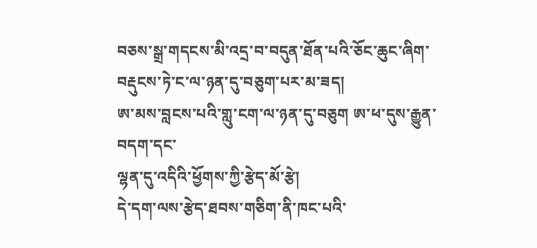བཅས་སྒྲ་གདངས་མི་འདྲ་བ་བདུན་ཐོན་པའི་ཅོང་ཆུང་ཞིག་བརྡུངས་ཏེ་ང་ལ་ཉན་དུ་བཅུག་པར་མ་ཟད།
ཨ་མས་བླངས་པའི་གླུ་ངག་ལ་ཉན་དུ་བཅུག ཨ་ཕ་དུས་རྒྱུན་བདག་དང་
ལྷན་དུ་འདིའི་ཕྱོགས་ཀྱི་རྩེད་མོ་རྩེ།
དེ་དག་ལས་རྩེད་ཐབས་གཅིག་ནི་ཁང་པའི་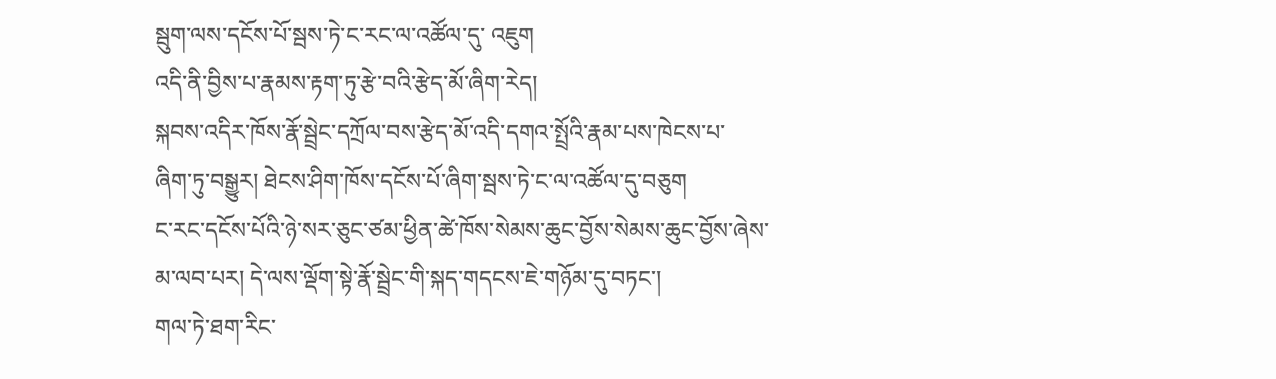སྦུག་ལས་དངོས་པོ་སྦས་ཏེ་ང་རང་ལ་འཚོལ་དུ་ འཇུག
འདི་ནི་བྱིས་པ་རྣམས་རྟག་ཏུ་རྩེ་བའི་རྩེད་མོ་ཞིག་རེད།
སྐབས་འདིར་ཁོས་རྣོ་སྦྲེང་དཀྲོལ་བས་རྩེད་མོ་འདི་དགའ་སྤྲོའི་རྣམ་པས་ཁེངས་པ་
ཞིག་ཏུ་བསྒྱུར། ཐེངས་ཤིག་ཁོས་དངོས་པོ་ཞིག་སྦས་ཏེ་ང་ལ་འཚོལ་དུ་བཅུག
ང་རང་དངོས་པོའི་ཉེ་སར་ཅུང་ཙམ་ཕྱིན་ཚེ་ཁོས་སེམས་ཆུང་བྱོས་སེམས་ཆུང་བྱོས་ཞེས་
མ་ལབ་པར། དེ་ལས་ལྡོག་སྟེ་རྣོ་སྦྲེང་གི་སྐད་གདངས་ཇེ་གཉོམ་དུ་བཏང་།
གལ་ཏེ་ཐག་རིང་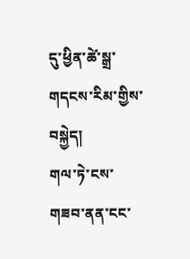དུ་ཕྱིན་ཚེ་སྒྲ་གདངས་རིམ་གྱིས་བསྐྱེད།
གལ་ཏེ་ངས་གཟབ་ནན་ངང་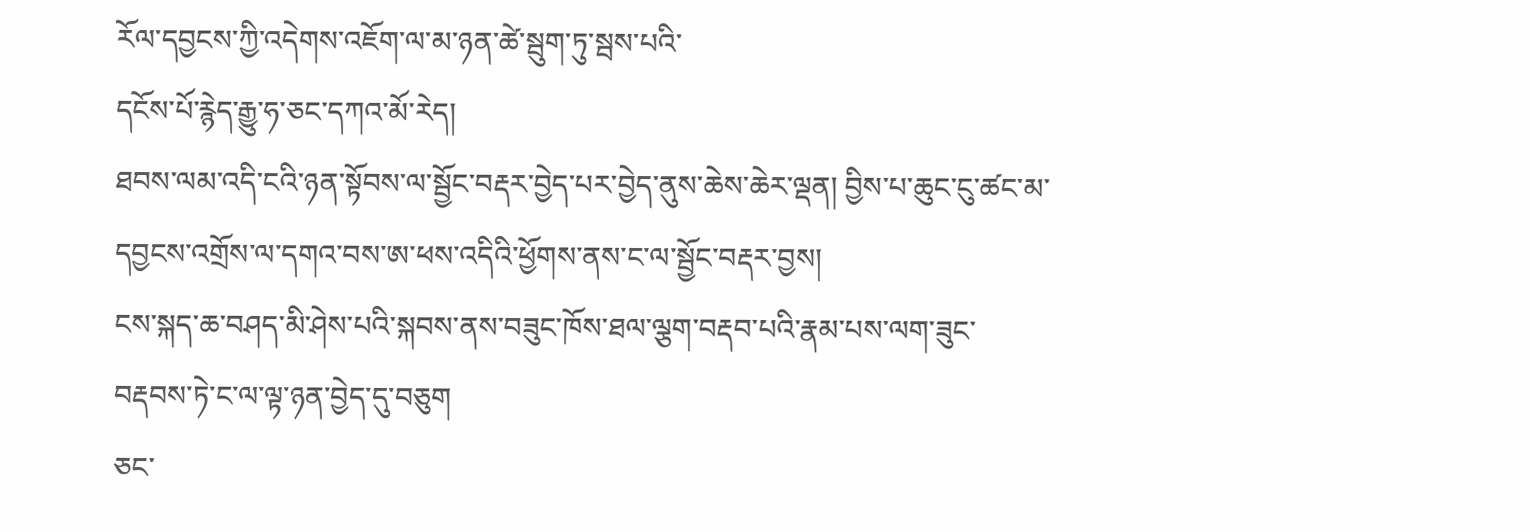རོལ་དབྱངས་ཀྱི་འདེགས་འཇོག་ལ་མ་ཉན་ཚེ་སྦུག་ཏུ་སྦས་པའི་
དངོས་པོ་རྙེད་རྒྱུ་ཧ་ཅང་དཀའ་མོ་རེད།
ཐབས་ལམ་འདི་ངའི་ཉན་སྟོབས་ལ་སྦྱོང་བརྡར་བྱེད་པར་བྱེད་ནུས་ཆེས་ཆེར་ལྡན། བྱིས་པ་ཆུང་ངུ་ཚང་མ་
དབྱངས་འགྲོས་ལ་དགའ་བས་ཨ་ཕས་འདིའི་ཕྱོགས་ནས་ང་ལ་སྦྱོང་བརྡར་བྱས།
ངས་སྐད་ཆ་བཤད་མི་ཤེས་པའི་སྐབས་ནས་བཟུང་ཁོས་ཐལ་ལྕག་བརྡབ་པའི་རྣམ་པས་ལག་ཟུང་
བརྡབས་ཏེ་ང་ལ་ལྟ་ཉན་བྱེད་དུ་བཅུག
ཅང་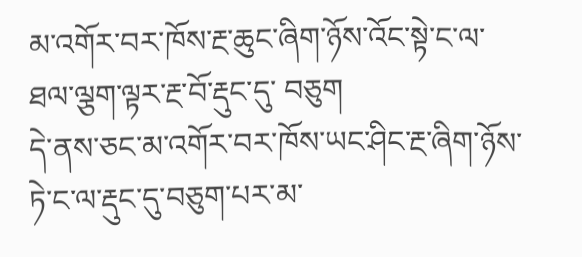མ་འགོར་བར་ཁོས་རྔ་ཆུང་ཞིག་ཉོས་འོང་སྟེ་ང་ལ་ཐལ་ལྕག་ལྟར་རྔ་བོ་རྡུང་དུ་ བཅུག
དེ་ནས་ཅང་མ་འགོར་བར་ཁོས་ཡང་ཤིང་རྔ་ཞིག་ཉོས་ཏེ་ང་ལ་རྡུང་དུ་བཅུག་པར་མ་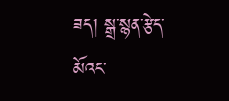ཟད། སྒྲ་སྙན་རྩེད་མོའང་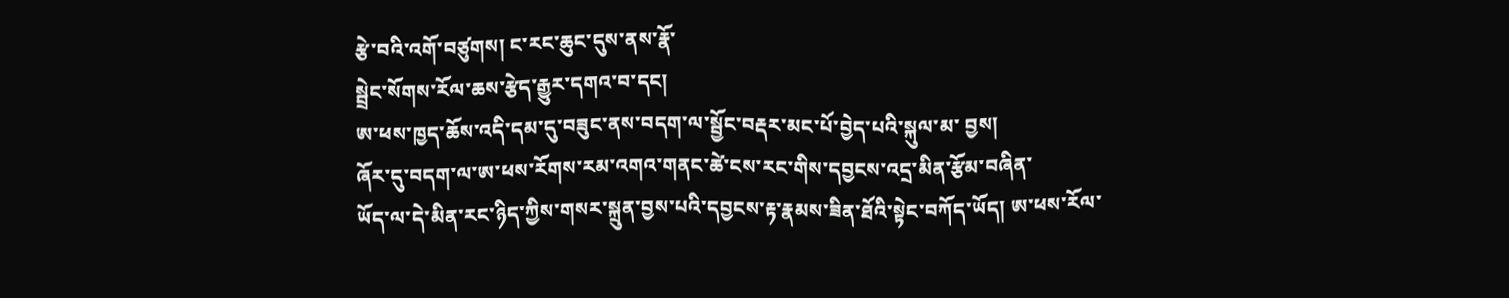རྩེ་བའི་འགོ་བཙུགས། ང་རང་ཆུང་དུས་ནས་རྣོ་
སྦྲེང་སོགས་རོལ་ཆས་རྩེད་རྒྱུར་དགའ་བ་དང།
ཨ་ཕས་ཁྱད་ཆོས་འདི་དམ་དུ་བཟུང་ནས་བདག་ལ་སྦྱོང་བརྡར་མང་པོ་བྱེད་པའི་སྐུལ་མ་ བྱས།
ཞོར་དུ་བདག་ལ་ཨ་ཕས་རོགས་རམ་འགའ་གནང་ཚེ་ངས་རང་གིས་དབྱངས་འདྲ་མིན་རྩོམ་བཞིན་
ཡོད་ལ་དེ་མིན་རང་ཉིད་ཀྱིས་གསར་སྐྲུན་བྱས་པའི་དབྱངས་རྟ་རྣམས་ཟིན་ཐོའི་སྟེང་བཀོད་ཡོད། ཨ་ཕས་རོལ་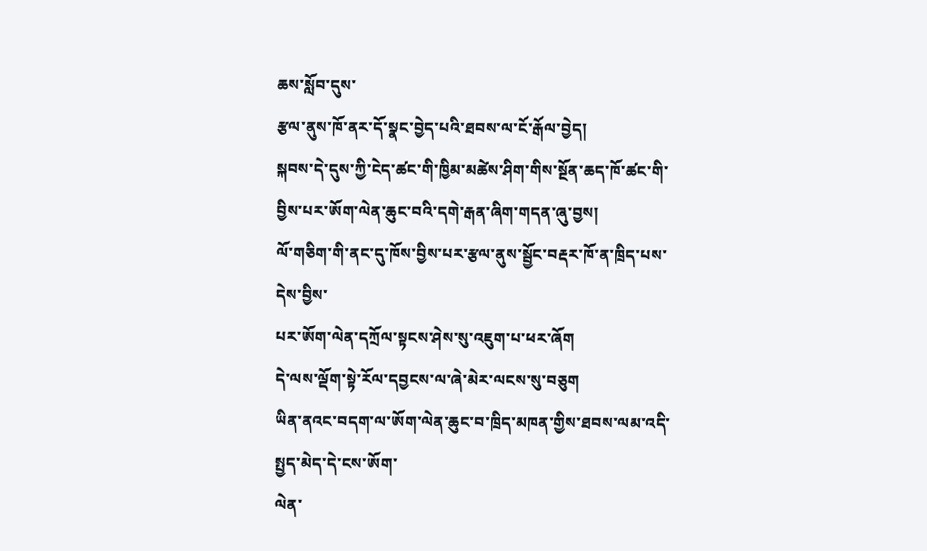ཆས་སློབ་དུས་
རྩལ་ནུས་ཁོ་ནར་དོ་སྣང་བྱེད་པའི་ཐབས་ལ་ངོ་རྒོལ་བྱེད།
སྐབས་དེ་དུས་ཀྱི་ངེད་ཚང་གི་ཁྱིམ་མཚེས་ཤིག་གིས་སྔོན་ཆད་ཁོ་ཚང་གི་བྱིས་པར་ཨོག་ལེན་ཆུང་བའི་དགེ་རྒན་ཞིག་གདན་ཞུ་བྱས།
ལོ་གཅིག་གི་ནང་དུ་ཁོས་བྱིས་པར་རྩལ་ནུས་སྦྱོང་བརྡར་ཁོ་ན་ཁྲིད་པས་དེས་བྱིས་
པར་ཨོག་ལེན་དཀྲོལ་སྟངས་ཤེས་སུ་འཇུག་པ་ཕར་ཞོག
དེ་ལས་ལྡོག་སྟེ་རོལ་དབྱངས་ལ་ཞེ་མེར་ལངས་སུ་བཅུག
ཡིན་ནའང་བདག་ལ་ཨོག་ལེན་ཆུང་བ་ཁྲིད་མཁན་གྱིས་ཐབས་ལམ་འདི་སྤྱད་མེད་དེ་ངས་ཨོག་
ལེན་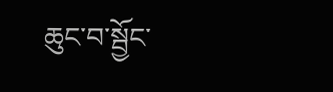ཆུང་བ་སྦྱོང་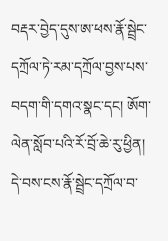བརྡར་བྱེད་དུས་ཨ་ཕས་རྣོ་སྦྲེང་དཀྲོལ་ཏེ་རམ་དཀྲོལ་བྱས་པས་
བདག་གི་དགའ་སྣང་དང། ཨོག་ལེན་སློབ་པའི་རོ་བྲོ་ཆེ་རུ་ཕྱིན།
དེ་བས་ངས་རྣོ་སྦྲེང་དཀྲོལ་བ་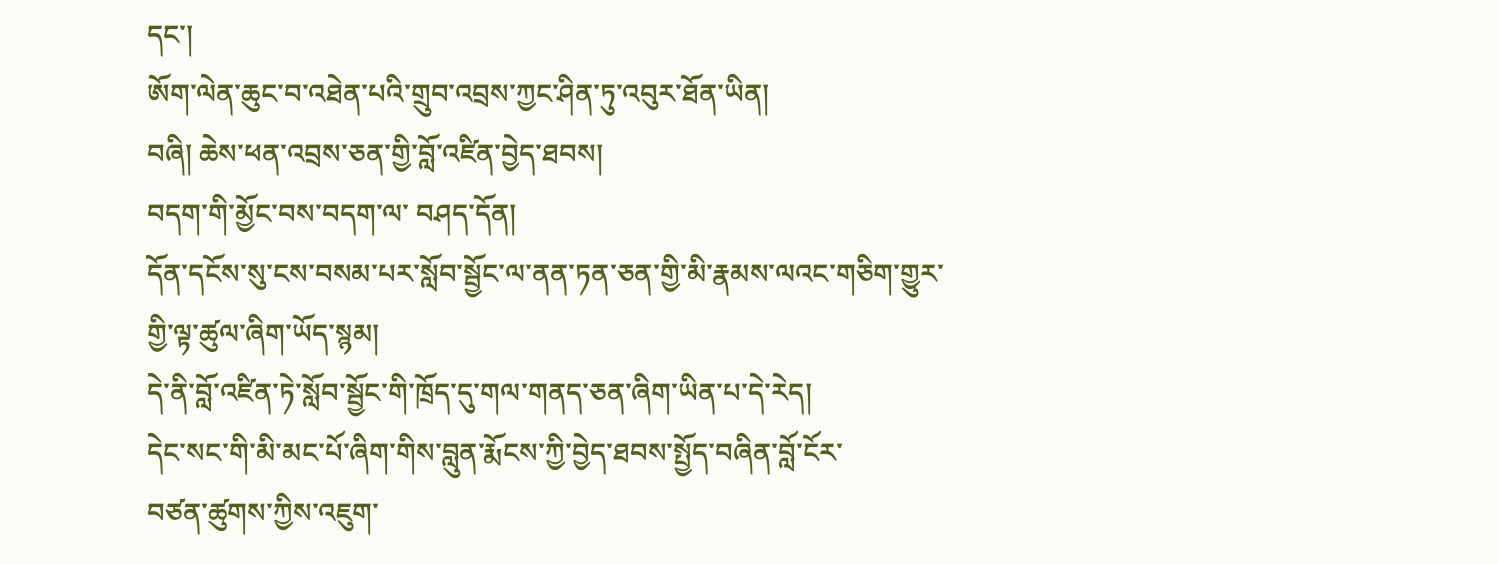དང་།
ཨོག་ལེན་ཆུང་བ་འཐེན་པའི་གྲུབ་འབྲས་ཀྱང་ཤིན་ཏུ་འབུར་ཐོན་ཡིན།
བཞི། ཆེས་ཕན་འབྲས་ཅན་གྱི་བློ་འཛིན་བྱེད་ཐབས།
བདག་གི་མྱོང་བས་བདག་ལ་ བཤད་དོན།
དོན་དངོས་སུ་ངས་བསམ་པར་སློབ་སྦྱོང་ལ་ནན་ཏན་ཅན་གྱི་མི་རྣམས་ལའང་གཅིག་གྱུར་
གྱི་ལྟ་ཚུལ་ཞིག་ཡོད་སྙམ།
དེ་ནི་བློ་འཛིན་ཏེ་སློབ་སྦྱོང་གི་ཁྲོད་དུ་གལ་གནད་ཅན་ཞིག་ཡིན་པ་དེ་རེད།
དེང་སང་གི་མི་མང་པོ་ཞིག་གིས་བླུན་རྨོངས་ཀྱི་བྱེད་ཐབས་སྤྱོད་བཞིན་བློ་ངོར་
བཙན་ཚུགས་ཀྱིས་འཇུག་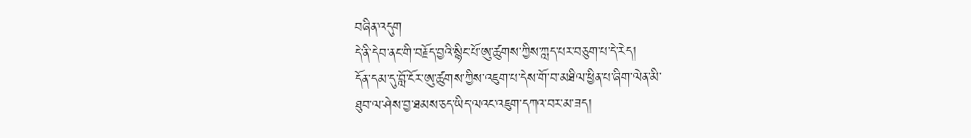བཞིན་འདུག
དེ་ནི་དེབ་ནང་གི་བརྗོད་བྱའི་སྙིང་པོ་ཨུ་ཚུགས་ཀྱིས་ཀླད་པར་བཅུག་པ་དེ་རེད།
དོན་དམ་དུ་བློ་ངོར་ཨུ་ཚུགས་ཀྱིས་འཇུག་པ་དེས་གོ་བ་མཐིལ་ཕྱིན་པ་ཞིག་ལེན་མི་
ཐུབ་ལ་ཤེས་བྱ་ཐམས་ཅད་ཡིད་ལའང་འཇུག་དཀའ་བར་མ་ཟད།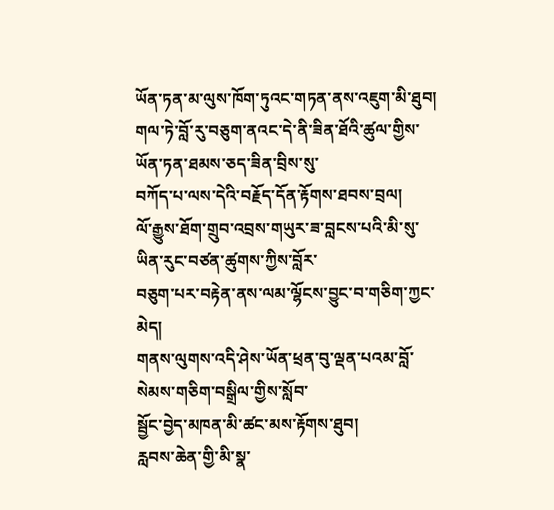ཡོན་ཏན་མ་ལུས་ཁོག་ཏུའང་གཏན་ནས་འཇུག་མི་ཐུབ། གལ་ཏེ་བློ་རུ་བཅུག་ནའང་དེ་ནི་ཟིན་ཐོའི་ཚུལ་གྱིས་ཡོན་ཏན་ཐམས་ཅད་ཟིན་བྲིས་སུ་
བཀོད་པ་ལས་དེའི་བརྗོད་དོན་རྟོགས་ཐབས་བྲལ།
ལོ་རྒྱུས་ཐོག་གྲུབ་འབྲས་གཡུར་ཟ་བླངས་པའི་མི་སུ་ཡིན་རུང་བཙན་ཚུགས་ཀྱིས་བློར་
བཅུག་པར་བརྟེན་ནས་ལམ་ལྷོངས་བྱུང་བ་གཅིག་ཀྱང་མེད།
གནས་ལུགས་འདི་ཤེས་ཡོན་ཕྲན་བུ་ལྡན་པའམ་བློ་སེམས་གཅིག་བསྒྲིལ་གྱིས་སློབ་
སྦྱོང་བྱེད་མཁན་མི་ཚང་མས་རྟོགས་ཐུབ།
རླབས་ཆེན་གྱི་མི་སྣ་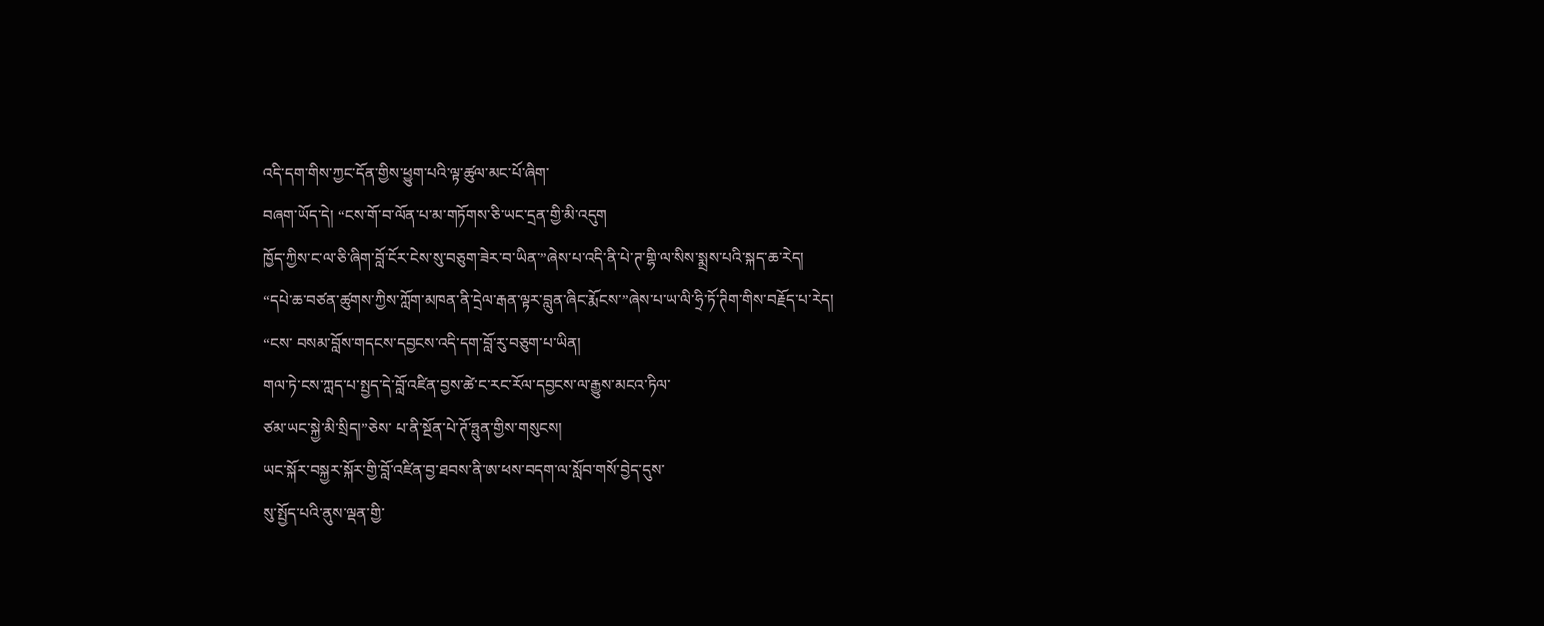འདི་དག་གིས་ཀྱང་དོན་གྱིས་ཕྱུག་པའི་ལྟ་ཚུལ་མང་པོ་ཞིག་
བཞག་ཡོད་དེ། “ངས་གོ་བ་ལོན་པ་མ་གཏོགས་ཅི་ཡང་དྲན་གྱི་མི་འདུག
ཁྱོད་ཀྱིས་ང་ལ་ཅི་ཞིག་བློ་ངོར་ངེས་སུ་བཅུག་ཟེར་བ་ཡིན་”ཞེས་པ་འདི་ནི་པེ་ཊ་གྷི་ལ་སིས་སྨྲས་པའི་སྐད་ཆ་རེད།
“དཔེ་ཆ་བཙན་ཚུགས་ཀྱིས་ཀློག་མཁན་ནི་དྲེལ་རྒན་ལྟར་བླུན་ཞིང་རྨོངས་”ཞེས་པ་ཡ་ལི་ཧྲི་ཏོ་ཊིག་གིས་བརྗོད་པ་རེད།
“ངས་ བསམ་བློས་གདངས་དབྱངས་འདི་དག་བློ་རུ་བཅུག་པ་ཡིན།
གལ་ཏེ་ངས་ཀླད་པ་སྤྱད་དེ་བློ་འཛིན་བྱས་ཚེ་ང་རང་རོལ་དབྱངས་ལ་རྒྱུས་མངའ་ཏིལ་
ཙམ་ཡང་སྐྱེ་མི་སྲིད།”ཅེས་ པ་ནི་སྔོན་པེ་ཊོ་ཧྤུན་གྱིས་གསུངས།
ཡང་སྐོར་བསྐྱར་སྐོར་གྱི་བློ་འཛིན་བྱ་ཐབས་ནི་ཨ་ཕས་བདག་ལ་སློབ་གསོ་བྱེད་དུས་
སུ་སྤྱོད་པའི་ནུས་ལྡན་གྱི་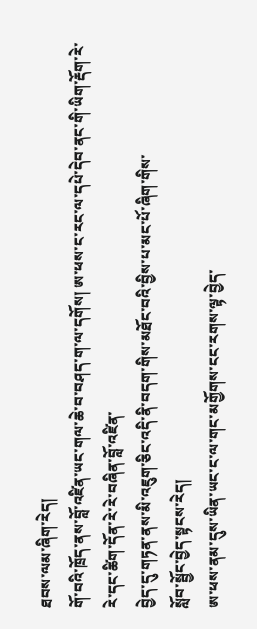ཐབས་ལམ་ཞིག་རེད།
གོ་བའི་ཁྲོད་ནས་བློ་འཛིན་ཡང་གལ་ཆེ་བ་བཤད་ག་ལ་དགོས། ཨ་ཕས་ང་རང་ལ་དཔེ་དེབ་ནང་གི་ཡིག་རྡོག་རེ་རེ་དང་ཚིག་དོན་རེ་རེ་བཞིན་བློ་འཛིན་
བྱེད་དུ་གཏན་ནས་མི་འཇུག་ཅིང་འདི་ནི་བདག་གིས་མཐོང་བའི་བྱིས་པ་མང་པོ་ཞིག་གིས་
སློབ་སྦྱོང་བྱེད་སྟངས་རེད།
ཨ་ཕས་ནམ་དུས་ཡིན་ཡང་ང་ལ་གང་མགྱོགས་ངང་རགས་ལྟ་བྱེད་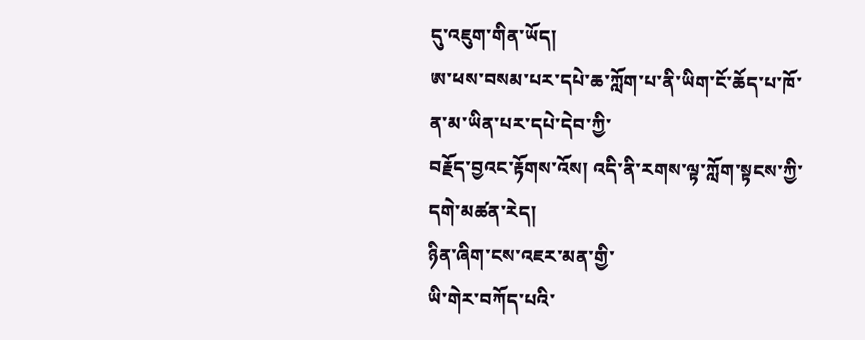དུ་འཇུག་གིན་ཡོད།
ཨ་ཕས་བསམ་པར་དཔེ་ཆ་ཀློག་པ་ནི་ཡིག་ངོ་ཆོད་པ་ཁོ་ན་མ་ཡིན་པར་དཔེ་དེབ་ཀྱི་
བརྗོད་བྱའང་རྟོགས་འོས། འདི་ནི་རགས་ལྟ་ཀློག་སྟངས་ཀྱི་དགེ་མཚན་རེད།
ཉིན་ཞིག་ངས་འཇར་མན་གྱི་
ཡི་གེར་བཀོད་པའི་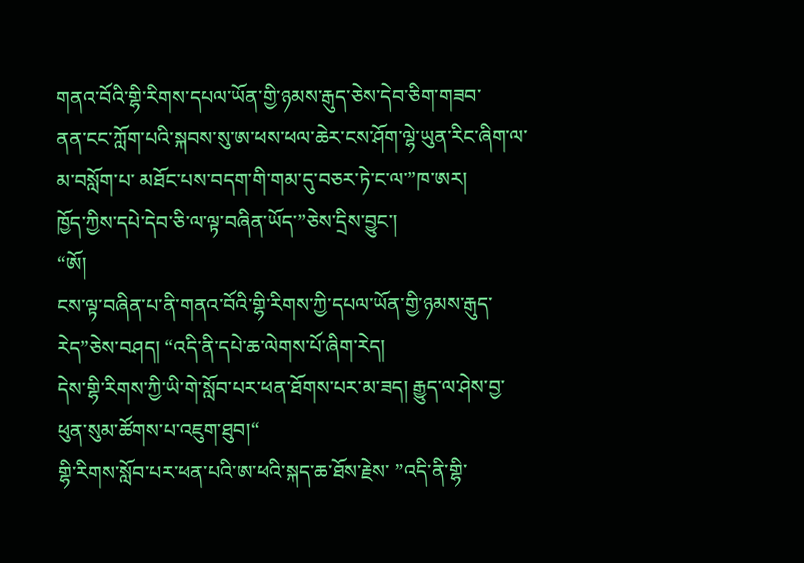གནའ་བོའི་གྷི་རིགས་དཔལ་ཡོན་གྱི་ཉམས་རྒུད་ཅེས་དེབ་ཅིག་གཟབ་
ནན་ངང་ཀློག་པའི་སྐབས་སུ་ཨ་ཕས་ཕལ་ཆེར་ངས་ཤོག་ལྷེ་ཡུན་རིང་ཞིག་ལ་མ་བསློག་པ་ མཐོང་པས་བདག་གི་གམ་དུ་བཅར་ཏེ་ང་ལ་”ཁ་ཨར།
ཁྱོད་ཀྱིས་དཔེ་དེབ་ཅི་ལ་ལྟ་བཞིན་ཡོད་”ཅེས་དྲིས་བྱུང་།
“ཨོ།
ངས་ལྟ་བཞིན་པ་ནི་གནའ་བོའི་གྷི་རིགས་ཀྱི་དཔལ་ཡོན་གྱི་ཉམས་རྒུད་རེད”ཅེས་བཤད། “འདི་ནི་དཔེ་ཆ་ལེགས་པོ་ཞིག་རེད།
དེས་གྷི་རིགས་ཀྱི་ཡི་གེ་སློབ་པར་ཕན་ཐོགས་པར་མ་ཟད། རྒྱུད་ལ་ཤེས་བྱ་ཕུན་སུམ་ཚོགས་པ་འཇུག་ཐུབ།“
གྷི་རིགས་སློབ་པར་ཕན་པའི་ཨ་ཕའི་སྐད་ཆ་ཐོས་རྗེས་ ”འདི་ནི་གྷི་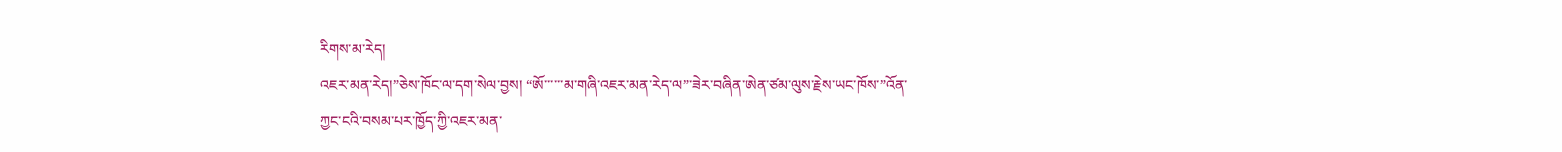རིགས་མ་རེད།
འཇར་མན་རེད།”ཅེས་ཁོང་ལ་དག་སེལ་བྱས། “ཨོ་་་་་་མ་གཞི་འཇར་མན་རེད་ལ”་ཟེར་བཞིན་ཨེན་ཙམ་ལུས་རྗེས་ཡང་ཁོས་”འོན་
ཀྱང་ངའི་བསམ་པར་ཁྱོད་ཀྱི་འཇར་མན་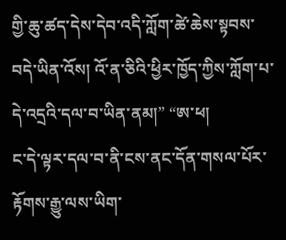གྱི་ཆུ་ཚད་དེས་དེབ་འདི་ཀློག་ཚེ་ཆེས་སྟབས་
བདེ་ཡིན་འོས། འོ་ན་ཅིའི་ཕྱིར་ཁྱོད་ཀྱིས་ཀློག་པ་དེ་འདྲའི་དལ་བ་ཡིན་ནམ།” “ཨ་ཕ།
ང་དེ་ལྟར་དལ་བ་ནི་ངས་ནང་དོན་གསལ་པོར་རྟོགས་རྒྱུ་ལས་ཡིག་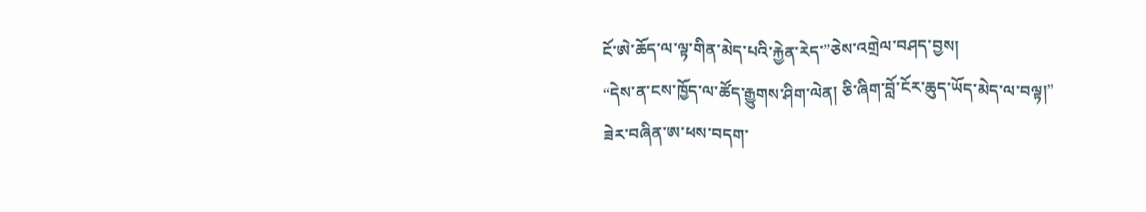ངོ་ཨེ་ཆོད་ལ་ལྟ་གིན་མེད་པའི་རྐྱེན་རེད་”ཅེས་འགྲེལ་བཤད་བྱས།
“དེས་ན་ངས་ཁྱོད་ལ་ཚོད་རྒྱུགས་ཤིག་ལེན། ཅི་ཞིག་བློ་ངོར་ཆུད་ཡོད་མེད་ལ་བལྟ།”
ཟེར་བཞིན་ཨ་ཕས་བདག་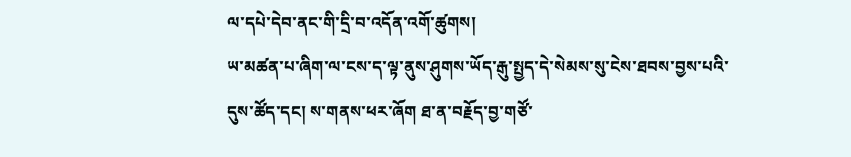ལ་དཔེ་དེབ་ནང་གི་དྲི་བ་འདོན་འགོ་ཚུགས།
ཡ་མཚན་པ་ཞིག་ལ་ངས་ད་ལྟ་ནུས་ཤུགས་ཡོད་རྒུ་སྤྱད་དེ་སེམས་སུ་ངེས་ཐབས་བྱས་པའི་
དུས་ཚོད་དང། ས་གནས་ཕར་ཞོག ཐ་ན་བརྗོད་བྱ་གཙོ་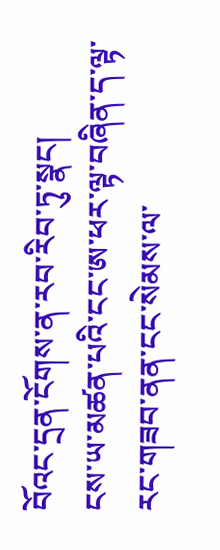བོའང་དྲན་ངོགས་ན་རབ་རིབ་ཏུ་སྣང།
ངས་ཡ་མཚན་པའི་ངང་ཨ་ཕར་ལྟ་བཞིན་ད་ལྟ་རང་གཟབ་ནན་ངང་སེམས་ལ་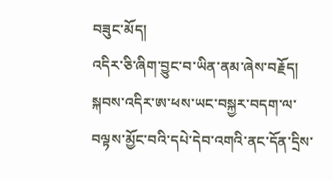བཟུང་མོད།
འདིར་ཅི་ཞིག་བྱུང་བ་ཡིན་ནམ་ཞེས་བརྗོད།
སྐབས་འདིར་ཨ་ཕས་ཡང་བསྐྱར་བདག་ལ་བལྟས་མྱོང་བའི་དཔེ་དེབ་འགའི་ནང་དོན་དྲིས་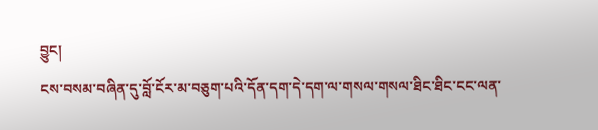བྱུང།
ངས་བསམ་བཞིན་དུ་བློ་ངོར་མ་བཅུག་པའི་དོན་དག་དེ་དག་ལ་གསལ་གསལ་ཐིང་ཐིང་ངང་ལན་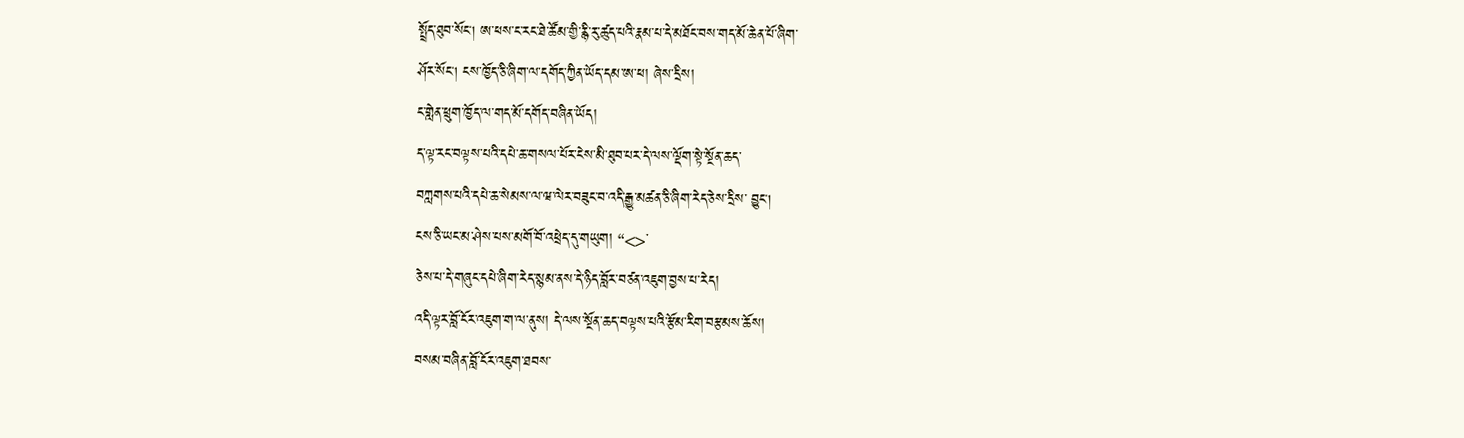སྤྲོད་ཐུབ་སོང། ཨ་ཕས་ང་རང་ཐེ་ཚོམ་གྱི་རྙི་རུ་ཚུད་པའི་རྣམ་པ་དེ་མཐོང་བས་གད་མོ་ཆེན་པོ་ཞིག་
ཤོར་སོང། ངས་ཁྱོད་ཅི་ཞིག་ལ་དགོད་ཀྱིན་ཡོད་དམ་ཨ་ཕ། ཞེས་དྲིས།
ང་གླེན་ཕྲུག་ཁྱོད་ལ་གད་མོ་དགོད་བཞིན་ཡོད།
ད་ལྟ་རང་བལྟས་པའི་དཔེ་ཆ་གསལ་པོར་ངེས་མི་ཐུབ་པར་དེ་ལས་ལྡོག་སྟེ་སྔོན་ཆད་
བཀླགས་པའི་དཔེ་ཆ་སེམས་ལ་ཝ་ལེར་བཟུང་བ་འདི་རྒྱུ་མཚན་ཅི་ཞིག་རེད་ཅེས་དྲིས་ བྱུང།
ངས་ཅི་ཡང་མ་ཤེས་པས་མགོ་བོ་འཕྲེད་དུ་གཡུག། “<>་
ཅེས་པ་དེ་གཞུང་དཔེ་ཞིག་རེད་སྙམ་ནས་དེ་ཉིད་བློར་བཙན་འཇུག་བྱས་པ་རེད།
འདི་ལྟར་བློ་ངོར་འཇུག་ག་ལ་ནུས། དེ་ལས་སྔོན་ཆད་བལྟས་པའི་རྩོམ་རིག་བརྩམས་ཆོས།
བསམ་བཞིན་བློ་ངོར་འཇུག་ཐབས་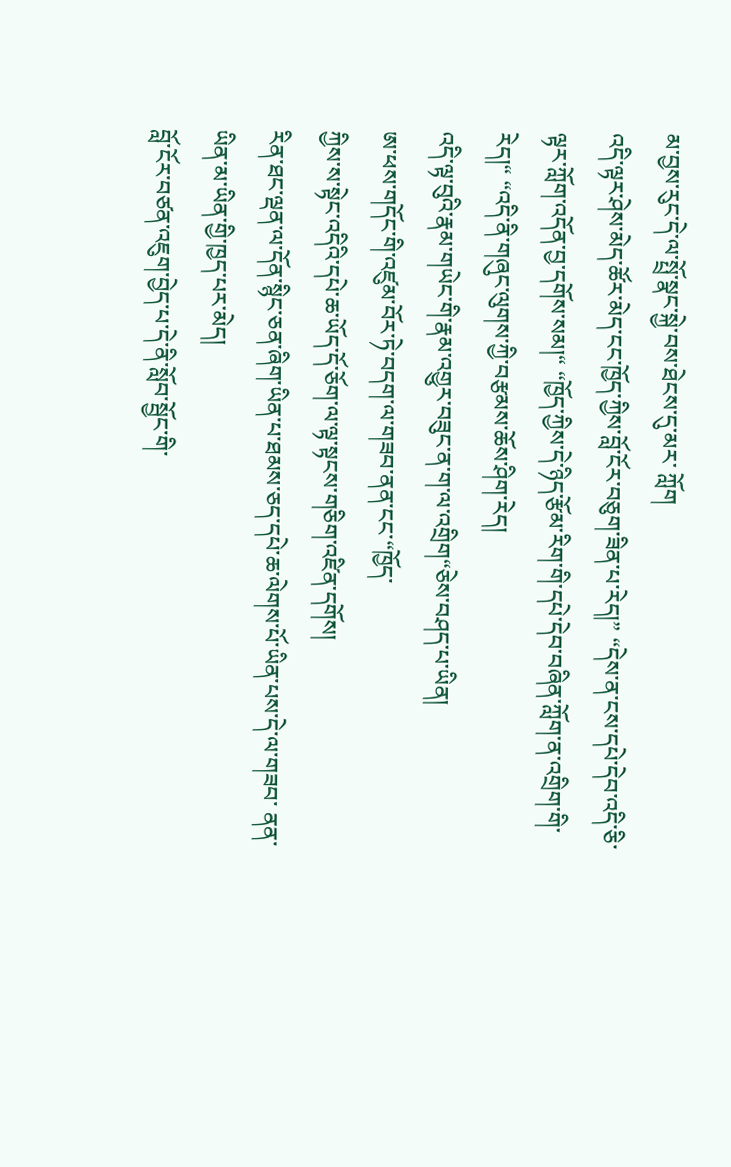མ་བྱས་རུང་དེ་ལ་སྤྲོ་སྣང་སྐྱེ་བས་ཐེངས་དུ་མར་ ཀློག
འདི་ལྟར་ཤེས་མེད་ཚོར་མེད་ངང་ཁྱོད་ཀྱིས་བློ་ངོར་བཅུག་ཟིན་པ་རེད།” “དེས་ན་ངས་དཔེ་དེབ་འདི་ཅི་ལྟར་ཀློག་འདོན་བྱ་དགོས་སམ།“ “ཁྱོད་ཀྱིས་དེ་ཉིད་རྩོམ་རིག་གི་དཔེ་དེབ་བཞིན་ཀློག་ན་འགྲིག་གི་རེད།“ “འདི་ནི་གཞུང་ལུགས་ཀྱི་བརྩམས་ཆོས་ཤིག་རེད།
འདི་ལྟ་བུའི་རྣམ་གཡེང་གི་རྣམ་འགྱུར་བཟུང་ན་ག་ལ་འགྲིག“ཅེས་བཤད་པ་ཡིན།
ཨ་ཕས་གདོང་གི་འཛུམ་བོར་ཏེ་བདག་ལ་གཟབ་ནན་ངང་“ཁྱོད་
ཀྱིས་ས་སྟེང་འདིའི་དཔེ་ཆ་ཡོད་དོ་ཅོག་ལ་ལྟ་སྟངས་གཅིག་འཛིན་དགོས།
རིན་ཐང་ལྡན་ལ་དོན་སྙིང་ཅན་ཞིག་ཡིན་པ་ཐམས་ཅད་དཔེ་ཆ་ལེགས་པོ་ཡིན་པས་དེ་ལ་གཟབ་ ནན་ཡིན་མ་ཡིན་གྱི་ཁྱད་པར་མེད།
བློ་ངོར་བཙན་འཇུག་བྱེད་པ་དེ་ནི་སློབ་སྦྱོང་གི་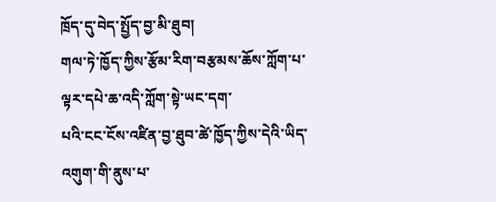ཁྲོད་དུ་བེད་སྤྱོད་བྱ་མི་ཐུབ།
གལ་ཏེ་ཁྱོད་ཀྱིས་རྩོམ་རིག་བརྩམས་ཆོས་ཀློག་པ་ལྟར་དཔེ་ཆ་འདི་ཀློག་སྟེ་ཡང་དག་
པའི་ངང་ངོས་འཛིན་བྱ་ཐུབ་ཚེ་ཁྱོད་ཀྱིས་དེའི་ཡིད་འགུག་གི་ནུས་པ་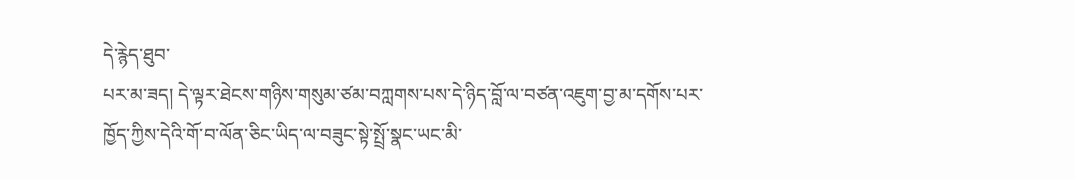དེ་རྙེད་ཐུབ་
པར་མ་ཟད། དེ་ལྟར་ཐེངས་གཉིས་གསུམ་ཙམ་བཀླགས་པས་དེ་ཉིད་བློ་ལ་བཙན་འཇུག་བྱ་མ་དགོས་པར་
ཁྱོད་ཀྱིས་དེའི་གོ་བ་ལོན་ཅིང་ཡིད་ལ་བཟུང་སྟེ་སྤྲོ་སྣང་ཡང་མི་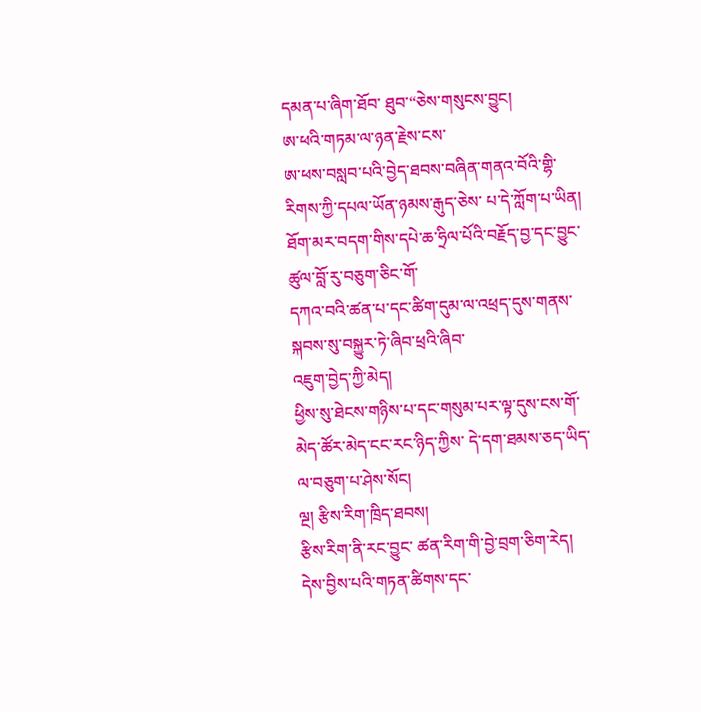དམན་པ་ཞིག་ཐོབ་ ཐུབ་“ཅེས་གསུངས་བྱུང།
ཨ་ཕའི་གཏམ་ལ་ཉན་རྗེས་ངས་
ཨ་ཕས་བསླབ་པའི་བྱེད་ཐབས་བཞིན་གནའ་བོའི་གྷི་རིགས་ཀྱི་དཔལ་ཡོན་ཉམས་རྒུད་ཅེས་ པ་དེ་ཀློག་པ་ཡིན།
ཐོག་མར་བདག་གིས་དཔེ་ཆ་ཧྲིལ་པོའི་བརྗོད་བྱ་དང་བྱུང་ཚུལ་བློ་རུ་བཅུག་ཅིང་གོ་
དཀའ་བའི་ཚན་པ་དང་ཚིག་དུམ་ལ་འཕྲད་དུས་གནས་སྐབས་སུ་བསྐྱུར་ཏེ་ཞིབ་ཕྲའི་ཞིབ་
འཇུག་བྱེད་ཀྱི་མེད།
ཕྱིས་སུ་ཐེངས་གཉིས་པ་དང་གསུམ་པར་ལྟ་དུས་ངས་གོ་མེད་ཚོར་མེད་ངང་རང་ཉིད་ཀྱིས་ དེ་དག་ཐམས་ཅད་ཡིད་ལ་བཅུག་པ་ཤེས་སོང།
ལྔ། རྩིས་རིག་ཁྲིད་ཐབས།
རྩིས་རིག་ནི་རང་བྱུང་ ཚན་རིག་གི་བྱེ་བྲག་ཅིག་རེད།
དེས་བྱིས་པའི་གཏན་ཚིགས་དང་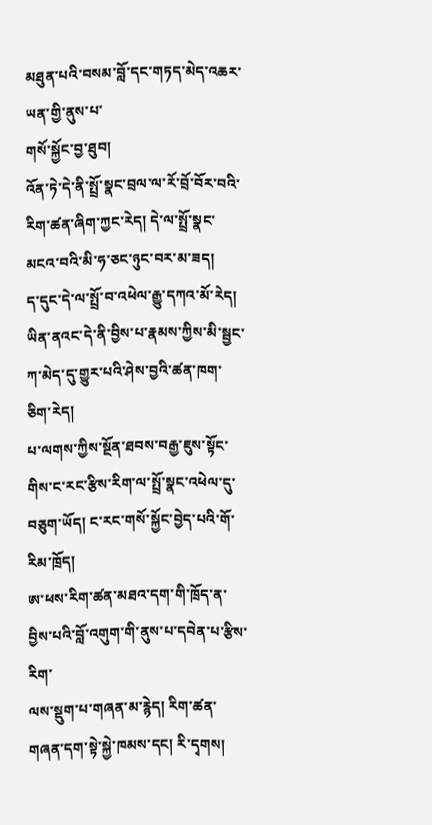མཐུན་པའི་བསམ་བློ་དང་གཏད་མེད་འཆར་ཡན་གྱི་ནུས་པ་
གསོ་སྐྱོང་བྱ་ཐུབ།
འོན་ཏེ་དེ་ནི་སྤྲོ་སྣང་བྲལ་ལ་རོ་བྲོ་བོར་བའི་རིག་ཚན་ཞིག་ཀྱང་རེད། དེ་ལ་སྤྲོ་སྣང་མངའ་བའི་མི་ཧ་ཅང་ཉུང་བར་མ་ཟད།
ད་དུང་དེ་ལ་སྤྲོ་བ་འཕེལ་རྒྱུ་དཀའ་མོ་རེད།
ཡིན་ནའང་དེ་ནི་བྱིས་པ་རྣམས་ཀྱིས་མི་སྦྱང་ཀ་མེད་དུ་གྱུར་པའི་ཤེས་བྱའི་ཚན་ཁག་
ཅིག་རེད།
པ་ལགས་ཀྱིས་སྔོན་ཐབས་བརྒྱ་ཇུས་སྟོང་གིས་ང་རང་རྩིས་རིག་ལ་སྤྲོ་སྣང་འཕེལ་དུ་
བཅུག་ཡོད། ང་རང་གསོ་སྐྱོང་བྱེད་པའི་གོ་རིམ་ཁྲོད།
ཨ་ཕས་རིག་ཚན་མཐའ་དག་གི་ཁྲོད་ན་བྱིས་པའི་བློ་འགུག་གི་ནུས་པ་དབེན་པ་རྩིས་རིག་
ལས་སྡུག་པ་གཞན་མ་རྙེད། རིག་ཚན་གཞན་དག་སྟེ་སྐྱེ་ཁམས་དང། རི་དྭགས།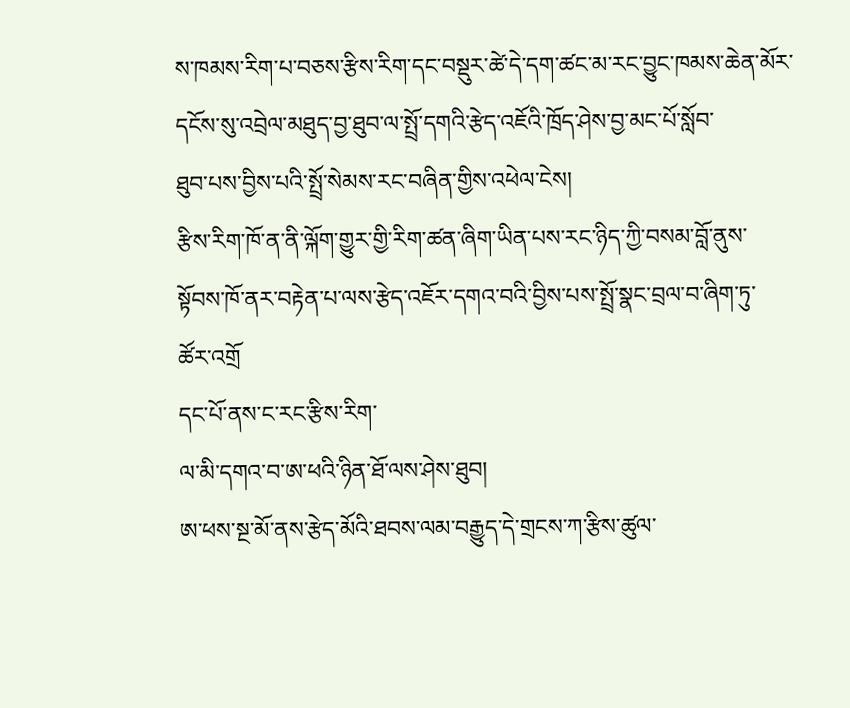ས་ཁམས་རིག་པ་བཅས་རྩིས་རིག་དང་བསྡུར་ཚེ་དེ་དག་ཚང་མ་རང་བྱུང་ཁམས་ཆེན་མོར་
དངོས་སུ་འབྲེལ་མཐུད་བྱ་ཐུབ་ལ་སྤྲོ་དགའི་རྩེད་འཇོའི་ཁྲོད་ཤེས་བྱ་མང་པོ་སློབ་
ཐུབ་པས་བྱིས་པའི་སྤྲོ་སེམས་རང་བཞིན་གྱིས་འཕེལ་ངེས།
རྩིས་རིག་ཁོ་ན་ནི་ལྐོག་གྱུར་གྱི་རིག་ཚན་ཞིག་ཡིན་པས་རང་ཉིད་ཀྱི་བསམ་བློ་ནུས་
སྟོབས་ཁོ་ནར་བརྟེན་པ་ལས་རྩེད་འཇོར་དགའ་བའི་བྱིས་པས་སྤྲོ་སྣང་བྲལ་བ་ཞིག་ཏུ་
ཚོར་འགྲོ
དང་པོ་ནས་ང་རང་རྩིས་རིག་
ལ་མི་དགའ་བ་ཨ་ཕའི་ཉིན་ཐོ་ལས་ཤེས་ཐུབ།
ཨ་ཕས་སྔ་མོ་ནས་རྩེད་མོའི་ཐབས་ལམ་བརྒྱུད་དེ་གྲངས་ཀ་རྩིས་ཚུལ་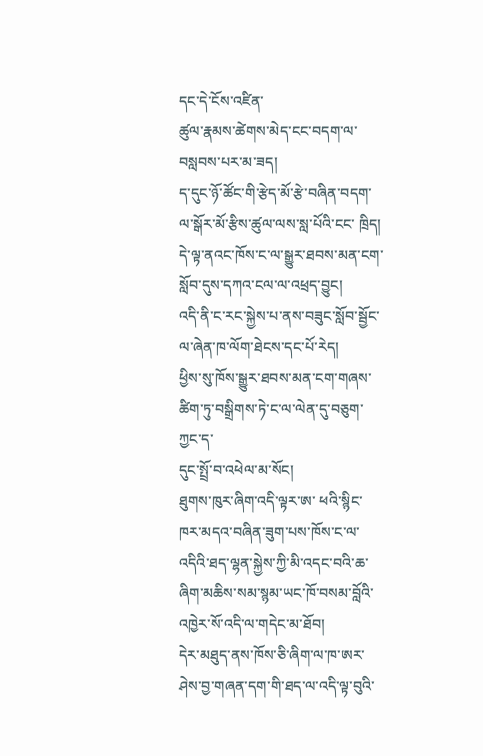དང་དེ་ངོས་འཛིན་
ཚུལ་རྣམས་ཚེགས་མེད་ངང་བདག་ལ་བསླབས་པར་མ་ཟད།
ད་དུང་ཉོ་ཚོང་གི་རྩེད་མོ་རྩེ་བཞིན་བདག་ལ་སྒོར་མོ་རྩིས་ཚུལ་ལས་སླ་པོའི་ངང་ ཁྲིད།
དེ་ལྟ་ནའང་ཁོས་ང་ལ་སྒྱུར་ཐབས་མན་ངག་སློབ་དུས་དཀའ་ངལ་ལ་འཕྲད་བྱུང།
འདི་ནི་ང་རང་སྐྱེས་པ་ནས་བཟུང་སློབ་སྦྱོང་ལ་ཞེན་ཁ་ལོག་ཐེངས་དང་པོ་རེད།
ཕྱིས་སུ་ཁོས་སྒྱུར་ཐབས་མན་ངག་གཞས་ཚིག་ཏུ་བསྒྲིགས་ཏེ་ང་ལ་ལེན་དུ་བཅུག་ཀྱང་ད་
དུང་སྤྲོ་བ་འཕེལ་མ་སོང།
ཐུགས་ཁུར་ཞིག་འདི་ལྟར་ཨ་ ཕའི་སྙིང་ཁར་མདའ་བཞིན་ཟུག་པས་ཁོས་ང་ལ་འདིའི་ཐད་ལྷན་སྐྱེས་ཀྱི་མི་འདང་བའི་ཆ་
ཞིག་མཆིས་སམ་སྙམ་ཡང་ཁོ་བསམ་བློའི་འཁྱེར་སོ་འདི་ལ་གདེང་མ་ཐོབ།
དེར་མཐུད་ནས་ཁོས་ཅི་ཞིག་ལ་ཁ་ཨར་ཤེས་བྱ་གཞན་དག་གི་ཐད་ལ་འདི་ལྟ་བུའི་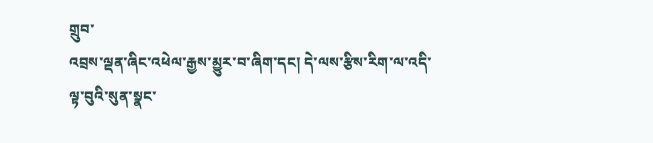གྲུབ་
འབྲས་ལྡན་ཞིང་འཕེལ་རྒྱས་མྱུར་བ་ཞིག་དང། དེ་ལས་རྩིས་རིག་ལ་འདི་ལྟ་བུའི་སུན་སྣང་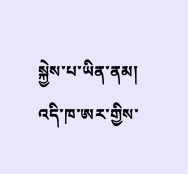སྐྱེས་པ་ཡིན་ནམ།
འདི་ཁ་ཨར་གྱིས་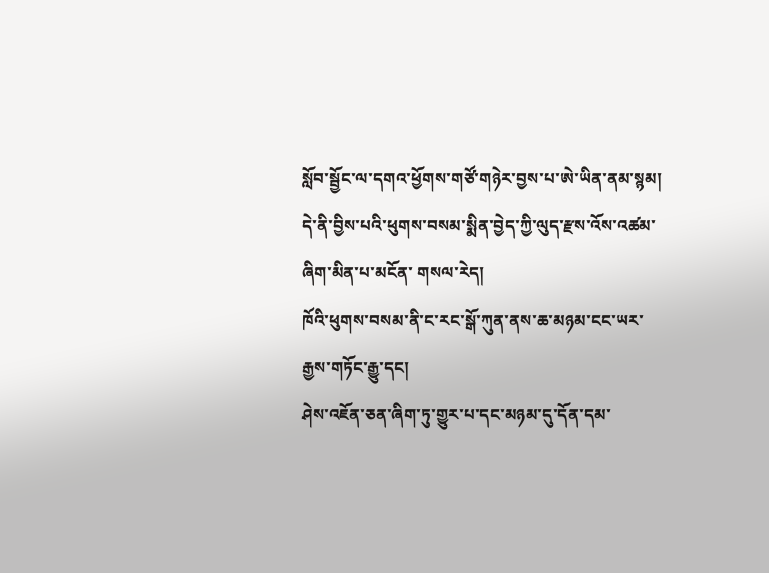སློབ་སྦྱོང་ལ་དགའ་ཕྱོགས་གཙོ་གཉེར་བྱས་པ་ཨེ་ཡིན་ནམ་སྙམ།
དེ་ནི་བྱིས་པའི་ཕུགས་བསམ་སྨིན་བྱེད་ཀྱི་ལུད་རྫས་འོས་འཚམ་ཞིག་མིན་པ་མངོན་ གསལ་རེད།
ཁོའི་ཕུགས་བསམ་ནི་ང་རང་སྒོ་ཀུན་ནས་ཆ་མཉམ་ངང་ཡར་རྒྱས་གཏོང་རྒྱུ་དང།
ཤེས་འཇོན་ཅན་ཞིག་ཏུ་གྱུར་པ་དང་མཉམ་དུ་དོན་དམ་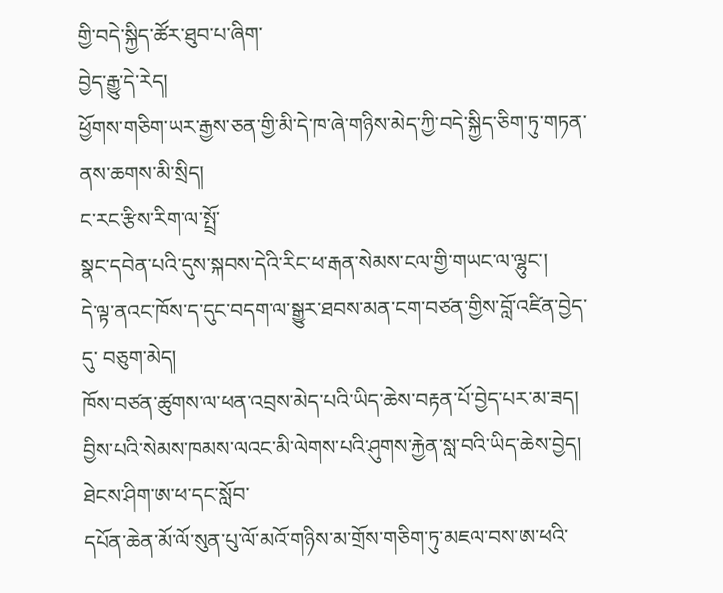གྱི་བདེ་སྐྱིད་ཚོར་ཐུབ་པ་ཞིག་
བྱེད་རྒྱུ་དེ་རེད།
ཕྱོགས་གཅིག་ཡར་རྒྱས་ཅན་གྱི་མི་དེ་ཁ་ཞེ་གཉིས་མེད་ཀྱི་བདེ་སྐྱིད་ཅིག་ཏུ་གཏན་
ནས་ཆགས་མི་སྲིད།
ང་རང་རྩིས་རིག་ལ་སྤྲོ་
སྣང་དབེན་པའི་དུས་སྐབས་དེའི་རིང་ཕ་རྒན་སེམས་ངལ་གྱི་གཡང་ལ་ལྷུང་།
དེ་ལྟ་ནའང་ཁོས་ད་དུང་བདག་ལ་སྒྱུར་ཐབས་མན་ངག་བཙན་གྱིས་བློ་འཛིན་བྱེད་དུ་ བཅུག་མེད།
ཁོས་བཙན་ཚུགས་ལ་ཕན་འབྲས་མེད་པའི་ཡིད་ཆེས་བརྟན་པོ་བྱེད་པར་མ་ཟད།
བྱིས་པའི་སེམས་ཁམས་ལའང་མི་ལེགས་པའི་ཤུགས་རྐྱེན་སླ་བའི་ཡིད་ཆེས་བྱེད།
ཐེངས་ཤིག་ཨ་ཕ་དང་སློབ་
དཔོན་ཆེན་མོ་ལོ་སུན་པུ་ལོ་མའོ་གཉིས་མ་གྲོས་གཅིག་ཏུ་མཇལ་བས་ཨ་ཕའི་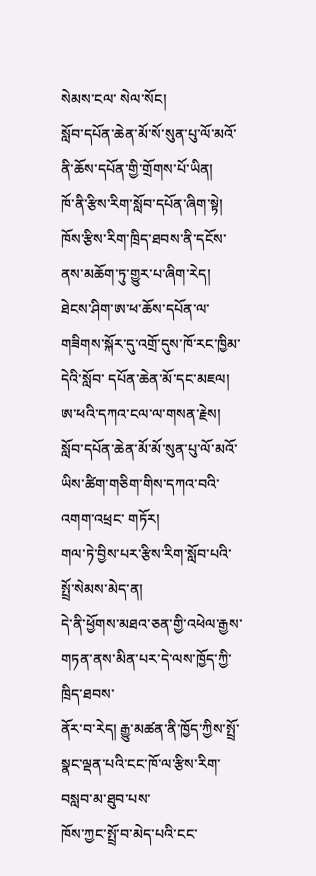སེམས་ངལ་ སེལ་སོང།
སློབ་དཔོན་ཆེན་མོ་སོ་སུན་པུ་ལོ་མའོ་ནི་ཆོས་དཔོན་གྱི་གྲོགས་པོ་ཡིན།
ཁོ་ནི་རྩིས་རིག་སློབ་དཔོན་ཞིག་སྟེ།
ཁོས་རྩིས་རིག་ཁྲིད་ཐབས་ནི་དངོས་ནས་མཆོག་ཏུ་གྱུར་པ་ཞིག་རེད།
ཐེངས་ཤིག་ཨ་ཕ་ཆོས་དཔོན་ལ་གཟིགས་སྐོར་དུ་འགྲོ་དུས་ཁོ་རང་ཁྱིམ་དེའི་སློབ་ དཔོན་ཆེན་མོ་དང་མཇལ།
ཨ་ཕའི་དཀའ་ངལ་ལ་གསན་རྗེས།
སློབ་དཔོན་ཆེན་མོ་མོ་སུན་པུ་ལོ་མའོ་ཡིས་ཚིག་གཅིག་གིས་དཀའ་བའི་འགག་འཕྲང་ གཏོར།
གལ་ཏེ་བྱིས་པར་རྩིས་རིག་སློབ་པའི་སྤྲོ་སེམས་མེད་ན།
དེ་ནི་ཕྱོགས་མཐའ་ཅན་གྱི་འཕེལ་རྒྱས་གཏན་ནས་མིན་པར་དེ་ལས་ཁྱོད་ཀྱི་ཁྲིད་ཐབས་
ནོར་བ་རེད། རྒྱུ་མཚན་ནི་ཁྱོད་ཀྱིས་སྤྲོ་སྣང་ལྡན་པའི་ངང་ཁོ་ལ་རྩིས་རིག་བསླབ་མ་ཐུབ་པས་
ཁོས་ཀྱང་སྤྲོ་བ་མེད་པའི་ངང་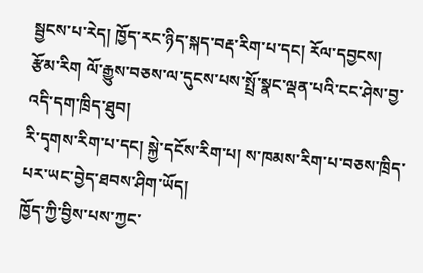སྦྱངས་པ་རེད། ཁྱོད་རང་ཉིད་སྐད་བརྡ་རིག་པ་དང། རོལ་དབྱངས།
རྩོམ་རིག ལོ་རྒྱུས་བཅས་ལ་དུངས་པས་སྤྲོ་སྣང་ལྡན་པའི་ངང་ཤེས་བྱ་འདི་དག་ཁྲིད་ཐུབ།
རི་དྭགས་རིག་པ་དང། སྐྱེ་དངོས་རིག་པ། ས་ཁམས་རིག་པ་བཅས་ཁྲིད་པར་ཡང་བྱེད་ཐབས་ཤིག་ཡོད།
ཁྱོད་ཀྱི་བྱིས་པས་ཀྱང་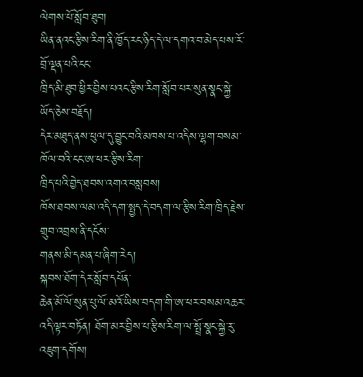ལེགས་པོ་སློབ་ཐུབ།
ཡིན་ནའང་རྩིས་རིག་ནི་ཁྱོད་རང་ཉིད་དེ་ལ་དགའ་བ་མེད་པས་རོ་བྲོ་ལྡན་པའི་ངང་
ཁྲིད་མི་ཐུབ་ཕྱིར་བྱིས་པའང་རྩིས་རིག་སློབ་པར་སུན་སྣང་སྐྱེ་ཡོད་ཅེས་བརྗོད།
དེར་མཐུད་ནས་ཕུལ་དུ་བྱུང་བའི་མཁས་པ་འདིས་ལྷག་བསམ་ཁོལ་བའི་ངང་ཨ་ཕར་རྩིས་རིག་
ཁྲིད་པའི་བྱེད་ཐབས་འགའ་བསླབས།
ཁོས་ཐབས་ལམ་འདི་དག་སྤྱད་དེ་བདག་ལ་རྩིས་རིག་ཁྲིད་རྗེས་གྲུབ་འབྲས་ནི་དངོས་
གནས་མི་དམན་པ་ཞིག་རེད།
སྐབས་ཐོག་དེར་སློབ་དཔོན་
ཆེན་མོ་ལོ་སུན་པུ་ལོ་མའོ་ཡིས་བདག་གི་ཨ་ཕར་བསམ་འཆར་འདི་ལྟར་བཏོན། ཐོག་མར་བྱིས་པ་རྩིས་རིག་ལ་སྤྲོ་སྣང་སྐྱེ་རུ་འཇུག་དགོས།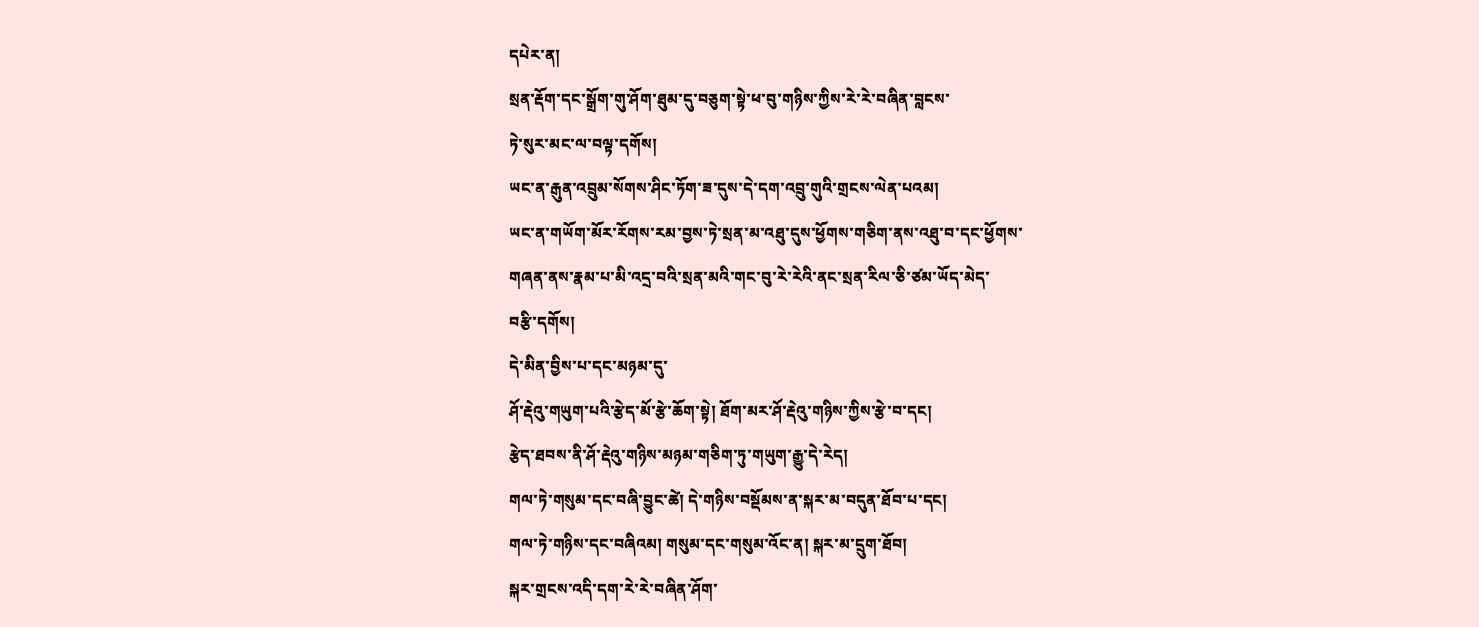དཔེར་ན།
སྲན་རྡོག་དང་སྒྲོག་གུ་ཤོག་ཐུམ་དུ་བཅུག་སྟེ་ཕ་བུ་གཉིས་ཀྱིས་རེ་རེ་བཞིན་བླངས་
ཏེ་སུར་མང་ལ་བལྟ་དགོས།
ཡང་ན་རྒུན་འབྲུམ་སོགས་ཤིང་ཏོག་ཟ་དུས་དེ་དག་འབྲུ་གུའི་གྲངས་ལེན་པའམ།
ཡང་ན་གཡོག་མོར་རོགས་རམ་བྱས་ཏེ་སྲན་མ་འཐུ་དུས་ཕྱོགས་གཅིག་ནས་འཐུ་བ་དང་ཕྱོགས་
གཞན་ནས་རྣམ་པ་མི་འདྲ་བའི་སྲན་མའི་གང་བུ་རེ་རེའི་ནང་སྲན་རིལ་ཅི་ཙམ་ཡོད་མེད་
བརྩི་དགོས།
དེ་མིན་བྱིས་པ་དང་མཉམ་དུ་
ཤོ་རྡེའུ་གཡུག་པའི་རྩེད་མོ་རྩེ་ཆོག་སྟེ། ཐོག་མར་ཤོ་རྡེའུ་གཉིས་ཀྱིས་རྩེ་བ་དང།
རྩེད་ཐབས་ནི་ཤོ་རྡེའུ་གཉིས་མཉམ་གཅིག་ཏུ་གཡུག་རྒྱུ་དེ་རེད།
གལ་ཏེ་གསུམ་དང་བཞི་བྱུང་ཚེ། དེ་གཉིས་བསྡོམས་ན་སྐར་མ་བདུན་ཐོབ་པ་དང།
གལ་ཏེ་གཉིས་དང་བཞིའམ། གསུམ་དང་གསུམ་འོང་ན། སྐར་མ་དྲུག་ཐོབ།
སྐར་གྲངས་འདི་དག་རེ་རེ་བཞིན་ཤོག་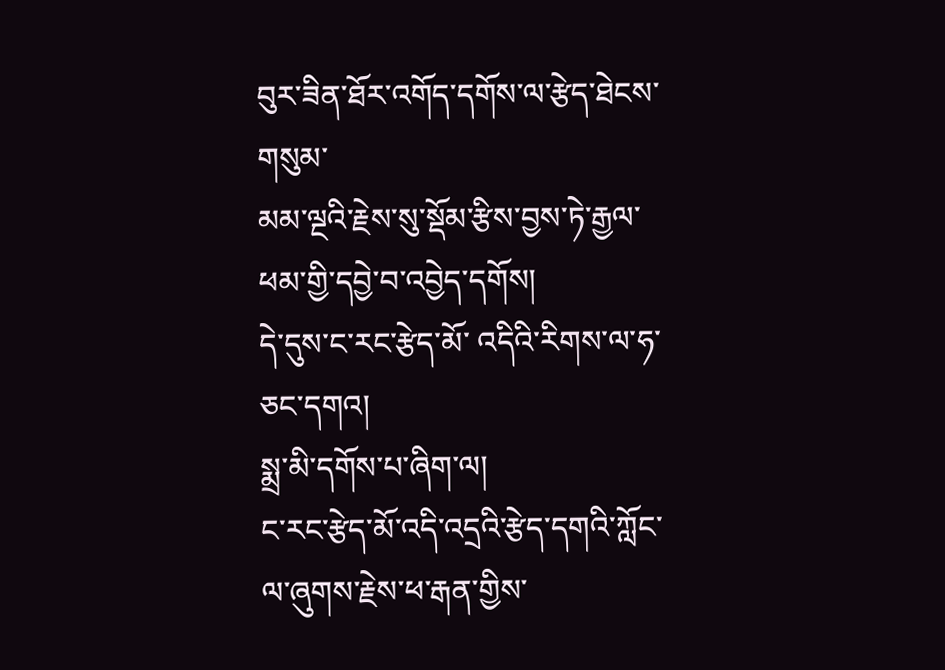བུར་ཟིན་ཐོར་འགོད་དགོས་ལ་རྩེད་ཐེངས་གསུམ་
མམ་ལྔའི་རྗེས་སུ་སྡོམ་རྩིས་བྱས་ཏེ་རྒྱལ་ཕམ་གྱི་དབྱེ་བ་འབྱེད་དགོས།
དེ་དུས་ང་རང་རྩེད་མོ་ འདིའི་རིགས་ལ་ཧ་ཅང་དགའ།
སྨྲ་མི་དགོས་པ་ཞིག་ལ།
ང་རང་རྩེད་མོ་འདི་འདྲའི་རྩེད་དགའི་ཀློང་ལ་ཞུགས་རྗེས་ཕ་རྒན་གྱིས་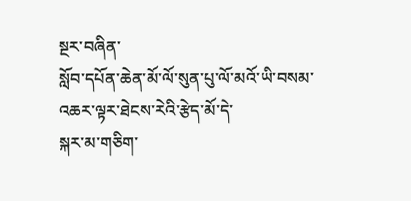སྔར་བཞིན་
སློབ་དཔོན་ཆེན་མོ་ལོ་སུན་པུ་ལོ་མའོ་ཡི་བསམ་འཆར་ལྟར་ཐེངས་རེའི་རྩེད་མོ་དེ་
སྐར་མ་གཅིག་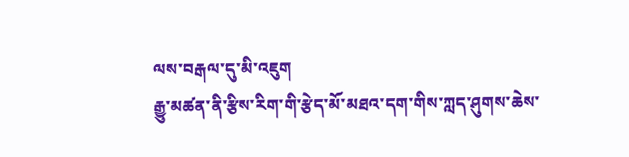ལས་བརྒལ་དུ་མི་འཇུག
རྒྱུ་མཚན་ནི་རྩིས་རིག་གི་རྩེད་མོ་མཐའ་དག་གིས་ཀླད་ཤུགས་ཆེས་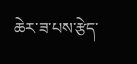ཆེར་ཟ་པས་རྩེད་